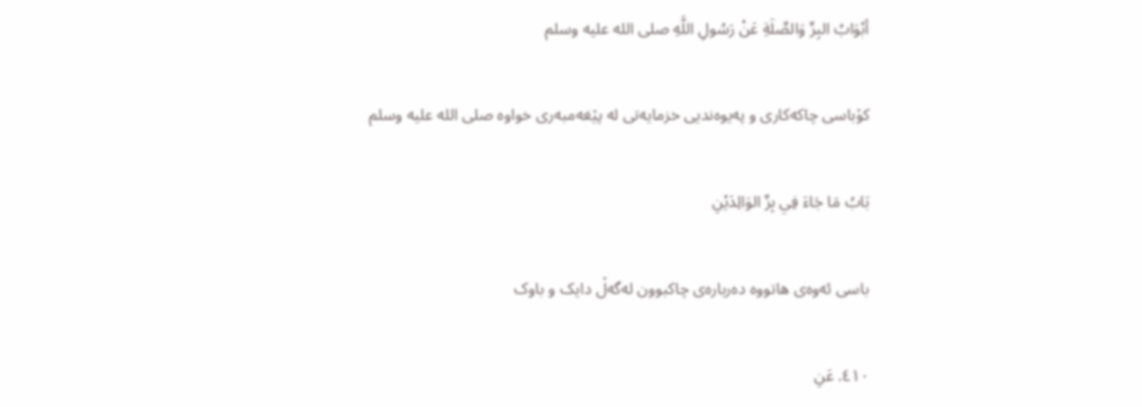أبْوَابُ البِرِّ وَالصِّلَةِ عَنْ رَسُولِ اللَّهِ صلى الله عليه وسلم

کۆباسی چاکەکارى و پەیوەندیی خزمایەتی لە پێغەمبەری خواوە صلى الله عليه وسلم

بَابُ مَا جَاءَ فِي بِرِّ الوَالِدَيْنِ

باسی ئەوەى هاتووە دەربارەی چاکبوون لەگەڵ دایک و باوک

٤١٠. عَنِ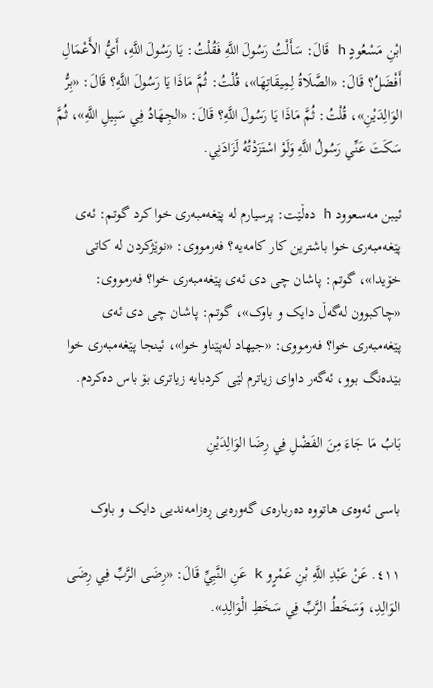ابْنِ مَسْعُودٍ h قَالَ: سَأَلْتُ رَسُولَ اللَّهِ فَقُلْتُ: يَا رَسُولَ اللَّهِ، أَيُّ الأَعْمَالِ أَفْضَلُ؟ قَالَ: «الصَّلَاةُ لِمِيقَاتِهَا»، قُلْتُ: ثُمَّ مَاذَا يَا رَسُولَ اللَّهِ؟ قَالَ: «بِرُّ الوَالِدَيْنِ»، قُلْتُ: ثُمَّ مَاذَا يَا رَسُولَ اللَّهِ؟ قَالَ: «الجِهَادُ فِي سَبِيلِ اللَّهِ»، ثُمَّ سَكَتَ عَنِّي رَسُولُ اللَّهِ وَلَوْ اسْتَزَدْتُهُ لَزَادَنِي.

ئیبن مەسعوود h دەڵێت: پرسیارم لە پێغەمبەری خوا كرد گوتم: ئەی پێغەمبەری خوا باشترین كار كامەیە؟ فەرمووی: «نوێژکردن لە کاتى خۆیدا»، گوتم: پاشان چی دی ئەى پێغەمبەری خوا؟ فەرمووی: «چاکبوون لەگەڵ دایک و باوک»، گوتم: پاشان چی دی ئەى پێغەمبەری خوا؟ فەرمووی: «جیهاد لەپێناو خوا»، ئینجا پێغەمبەری خوا بێدەنگ بوو، ئەگەر داوای زیاترم لێى کردبایە زیاترى بۆ باس دەکردم.

بَابُ مَا جَاءَ مِنَ الفَضْلِ فِي رِضَا الوَالِدَيْنِ

باسی ئەوەى هاتووە دەربارەی گەورەیی ڕەزامەندیی دایک و باوک

٤١١. عَنْ عَبْدِ اللَّهِ بْنِ عَمْرٍو k عَنِ النَّبِيِّ قَالَ: «رِضَى الرَّبِّ فِي رِضَى الوَالِدِ، وَسَخَطُ الرَّبِّ فِي سَخَطِ الْوَالِدِ».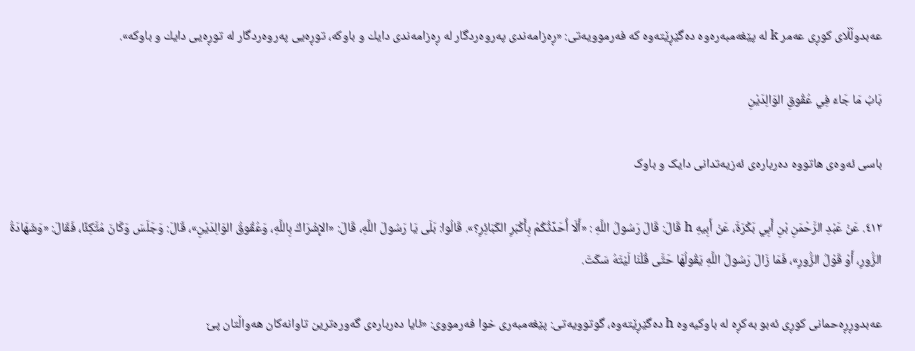عەبدوڵڵاى کوڕى عەمر k له‌ پێغەمبەره‌وه‌ دەگێڕێتەوە كه‌ فەرموویەتى: «ڕەزامەندی پەروەردگار لە ڕەزامەندی دایك و باوکە، توڕەیی پەروەردگار لە توڕەیی دایك و باوکە».

بَابُ مَا جَاءَ فِي عُقُوقِ الوَالِدَيْنِ

باسی ئەوەى هاتووە دەربارەی ئەزیەتدانى دایک و باوک

٤١٢. عَنْ عَبْدِ الرَّحْمَنِ بْنِ أَبِي بَكْرَةَ، عَنْ أَبِيهِ h قَالَ: قَالَ رَسُولُ اللَّهِ : «أَلَا أُحَدِّثُكُمْ بِأَكْبَرِ الكَبَائِرِ؟». قَالُوا: بَلَى يَا رَسُولَ اللَّهِ، قَالَ: «الإِشْرَاكُ بِاللَّهِ، وَعُقُوقُ الوَالِدَيْنِ»، قَالَ: وَجَلَسَ وَكَانَ مُتَّكِئًا، فَقَالَ: «وَشَهَادَةُ الزُّورِ، أَوْ قَوْلُ الزُّورِ»، فَمَا زَالَ رَسُولُ اللَّهِ يَقُولُهَا حَتَّى قُلْنَا لَيْتَهُ سَكَتَ.

عەبدوڕڕەحمانى کوڕى ئەبو بەکڕە لە باوکیەوە h دەگێڕێتەوە، گوتوویەتی: پێغەمبەری خوا فەرمووی: «ئایا دەربارەی گەورەترین تاوانەکان هەواڵتان پێ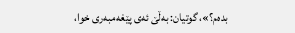بدەم؟»، گوتیان: بەڵێ ئەى پێغەمبەری خوا،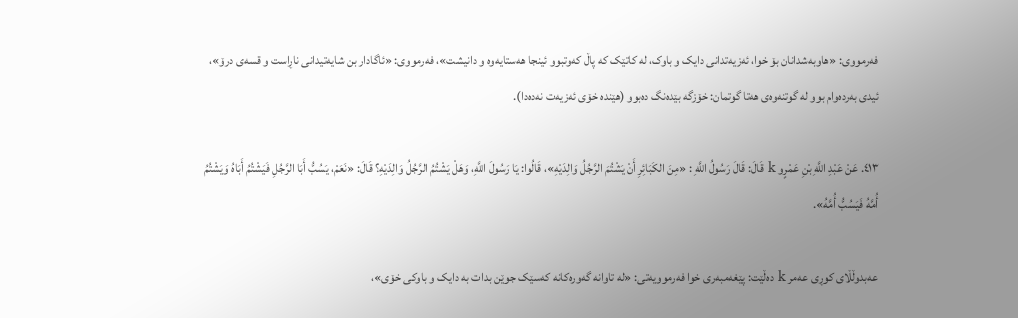فەرمووی: «هاوبەشدانان بۆ خوا، ئەزیەتدانى دایک و باوک، لە کاتێک کە پاڵ کەوتبوو ئینجا هەستایه‌وە و دانیشت»، فەرمووی: «ئاگادار بن شایەتیدانى ناڕاست و قسەی درۆ»، ئیدی بەردەوام بوو لە گوتنەوەى هەتا گوتمان: خۆزگە بێدەنگ دەبوو (هێندە خۆی ئەزیەت نەدەدا).

٤١٣. عَنْ عَبْدِ اللَّهِ بْنِ عَمْرٍو k قَالَ: قَالَ رَسُولُ اللَّهِ : «مِنَ الكَبَائِرِ أَنْ يَشْتُمَ الرَّجُلُ وَالِدَيْهِ»، قَالُوا: يَا رَسُولَ اللَّهِ، وَهَلْ يَشْتُمُ الرَّجُلُ وَالِدَيْهِ؟ قَالَ: «نَعَمْ، يَسُبُّ أَبَا الرَّجُلِ فَيَشْتُمُ أَبَاهُ وَيَشْتُمُ أُمَّهُ فَيَسُبُّ أُمَّهُ».

عەبدوڵڵاى کوڕى عەمر k دەڵێت: پێغەمبەری خوا فەرموویەتى: «لە تاوانە گەورەکانە کەسێک جوێن بدات بە دایک و باوکی خۆی»،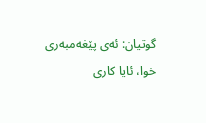گوتیان: ئەی پێغەمبەری خوا، ئایا کاری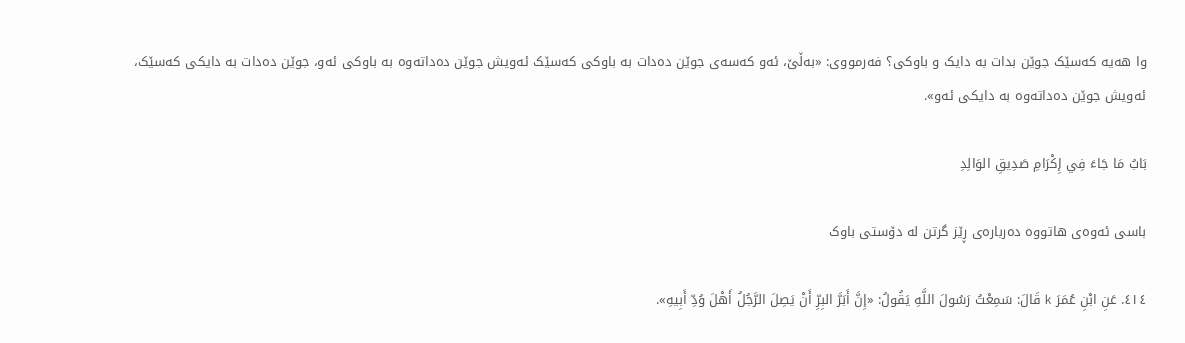وا هەیە کەسێک جوێن بدات بە دایک و باوکی؟ فەرمووی: «بەڵێ، ئەو کەسەی جوێن دەدات بە باوکی کەسێک ئەویش جوێن دەداتەوە بە باوکی ئەو، جوێن دەدات بە دایکی کەسێک، ئەویش جوێن دەداتەوە بە دایکی ئەو».

بَابُ مَا جَاءَ فِي إِكْرَامِ صَدِيقِ الوَالِدِ

باسی ئەوەى هاتووە دەربارەی ڕێز گرتن لە دۆستی باوک

٤١٤. عَنِ ابْنِ عُمَرَ k قَالَ: سَمِعْتُ رَسُولَ اللَّهِ يَقُولُ: «إِنَّ أَبَرَّ البِرِّ أَنْ يَصِلَ الرَّجُلُ أَهْلَ وُدِّ أَبِيهِ».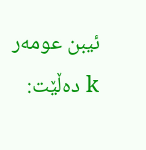ئیبن عومەر k دەڵێت: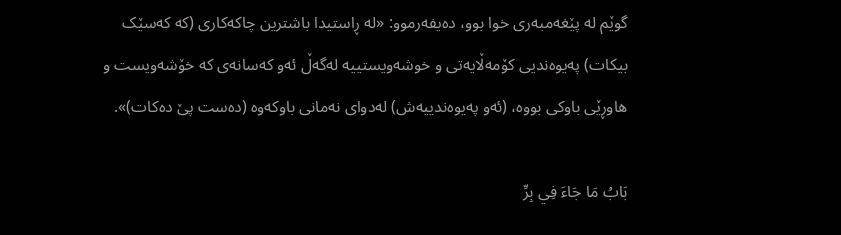گوێم لە پێغەمبەری خوا بوو، دەیفەرموو: «لە ڕاستیدا باشترین چاکەكاری (کە کەسێک بیکات) پەیوەندیی کۆمەڵایەتی و خوشەویستییە لەگەڵ ئەو کەسانەی کە خۆشەویست و هاوڕێی باوکی بووە، (ئەو پەیوەندییەش) لەدوای نەمانی باوکه‌وه‌ (دەست پێ دەكات)».

بَابُ مَا جَاءَ فِي بِرِّ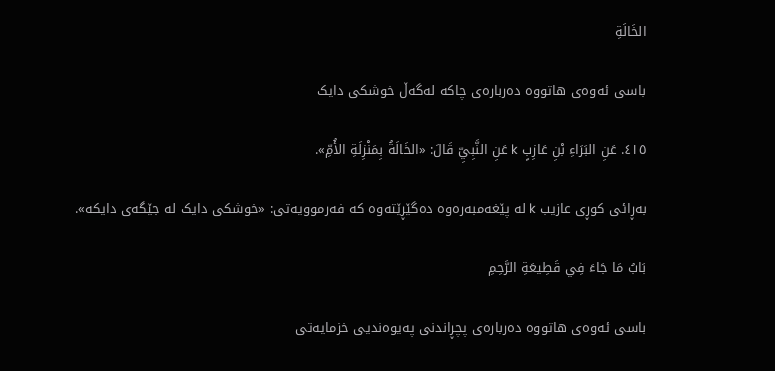الخَالَةِ

باسی ئەوەى هاتووە دەربارەی چاکە لەگەڵ خوشکی دایک

٤١٥. عَنِ البَرَاءِ بْنِ عَازِبٍ k عَنِ النَّبِيِّ قَالَ: «الخَالَةُ بِمَنْزِلَةِ الأُمِّ».

بەڕائى کوڕى عازیب k له‌ پێغەمبەره‌وه‌ دەگێڕێتەوە كه‌ فەرموویەتى: «خوشکی دایک لە جێگەی دایکە».

بَابُ مَا جَاءَ فِي قَطِيعَةِ الرَّحِمِ

باسی ئەوەى هاتووە دەربارەی پچڕاندنى پەیوەندیی خزمایەتی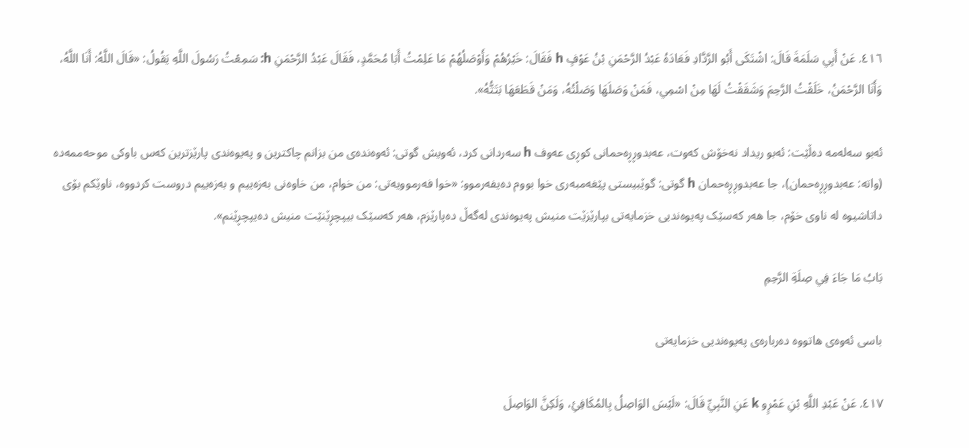٤١٦. عَنْ أَبِي سَلَمَةَ قَالَ: اشْتَكَى أَبُو الرَّدَّادِ فَعَادَهُ عَبْدُ الرَّحْمَنِ بْنُ عَوْفٍ h فَقَالَ: خَيْرُهُمْ وَأَوْصَلُهُمْ مَا عَلِمْتُ أَبَا مُحَمَّدٍ، فَقَالَ عَبْدُ الرَّحْمَنِ h: سَمِعْتُ رَسُولَ اللَّهِ يَقُولُ: «قَالَ اللَّهُ: أَنَا اللَّهُ، وَأَنَا الرَّحْمَنُ، خَلَقْتُ الرَّحِمَ وَشَقَقْتُ لَهَا مِنْ اسْمِي، فَمَنْ وَصَلَهَا وَصَلْتُهُ، وَمَنْ قَطَعَهَا بَتَتُّهُ».

ئەبو سەلەمە دەڵێت: ئەبو ریداد نەخۆش کەوت، عەبدوڕڕەحمانى کوڕى عەوف h سەردانى کرد، ئەویش گوتى: ئەوەندەی من بزانم چاکترین و پەیوەندى پارێزترین کەس باوکى موحه‌ممه‌دە (واتە: عەبدوڕڕەحمان)، جا عەبدوڕڕەحمان h گوتى: گوێبیستى پێغەمبەری خوا بووم دەیفەرموو: «خوا فەرموویەتی: من خوام، من خاوەنی بەزەییم و بەزەییم دروست کردووە، ناوێکم بۆى داتاشیوە لە ناوی خۆم، جا هەر کەسێک پەیوەندیی خزمایەتی بپارێزێت منیش پەیوەندی لەگەڵ دەپارێزم، هەر کەسێک بیپچڕێنێت منیش دەیپچڕێنم».

بَابُ مَا جَاءَ فِي صِلَةِ الرَّحِمِ

باسی ئەوەى هاتووە دەربارەی پەیوەندیی خزمایەتی

٤١٧. عَنْ عَبْدِ اللَّهِ بْنِ عَمْرٍو k عَنِ النَّبِيِّ قَالَ: «لَيْسَ الوَاصِلُ بِالمُكَافِئِ، وَلَكِنَّ الوَاصِلَ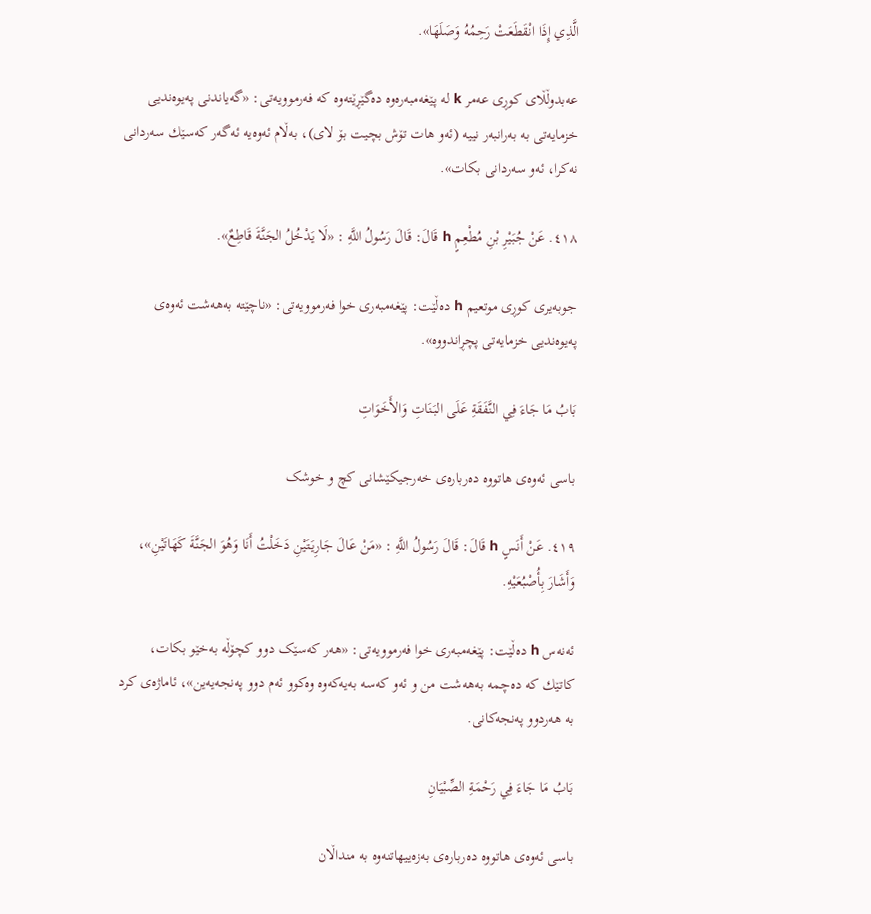الَّذِي إِذَا انْقَطَعَتْ رَحِمُهُ وَصَلَهَا».

عەبدوڵڵاى کوڕى عەمر k له‌ پێغەمبەره‌وه‌ دەگێڕێتەوە كه‌ فەرموویەتى: «گەیاندنی په‌یوه‌ندیی خزمایه‌تی بە‌ بەرانبەر نییە (ئه‌و هات تۆش بچیت بۆ لای)، به‌ڵام ئه‌وه‌یە‌ ئه‌گه‌ر كه‌سێك سه‌ردانی نه‌كرا، ئەو سه‌ردانی بكات».

٤١٨. عَنْ جُبَيْرِ بْنِ مُطْعِمٍ h قَالَ: قَالَ رَسُولُ اللَّهِ : «لَا يَدْخُلُ الجَنَّةَ قَاطِعٌ».

جوبەیرى کوڕى موتعیم h دەڵێت: پێغەمبەری خوا فەرموویەتى: «ناچێتە بەهەشت ئەوەی پەیوەندیی خزمایەتی پچڕاندووە».

بَابُ مَا جَاءَ فِي النَّفَقَةِ عَلَى البَنَاتِ وَالأَخَوَاتِ

باسی ئەوەى هاتووە دەربارەی خەرجیکێشانی کچ و خوشک

٤١٩. عَنْ أَنَسٍ h قَالَ: قَالَ رَسُولُ اللَّهِ : «مَنْ عَالَ جَارِيَتَيْنِ دَخَلْتُ أَنَا وَهُوَ الجَنَّةَ كَهَاتَيْنِ»، وَأَشَارَ بِأُصْبُعَيْهِ.

ئەنەس h دەڵێت: پێغەمبەری خوا فەرموویەتى: «هەر کەسێک دوو کچۆڵە بەخێو بکات، کاتێك کە دەچمە بەهەشت من و ئەو کەسە بەیەکەوە وەکوو ئەم دوو پەنجەیەین»، ئاماژەی کرد بە هەردوو پەنجەکانی.

بَابُ مَا جَاءَ فِي رَحْمَةِ الصِّبْيَانِ

باسی ئەوەى هاتووە دەربارەی بەزەییهاتنەوە بە منداڵان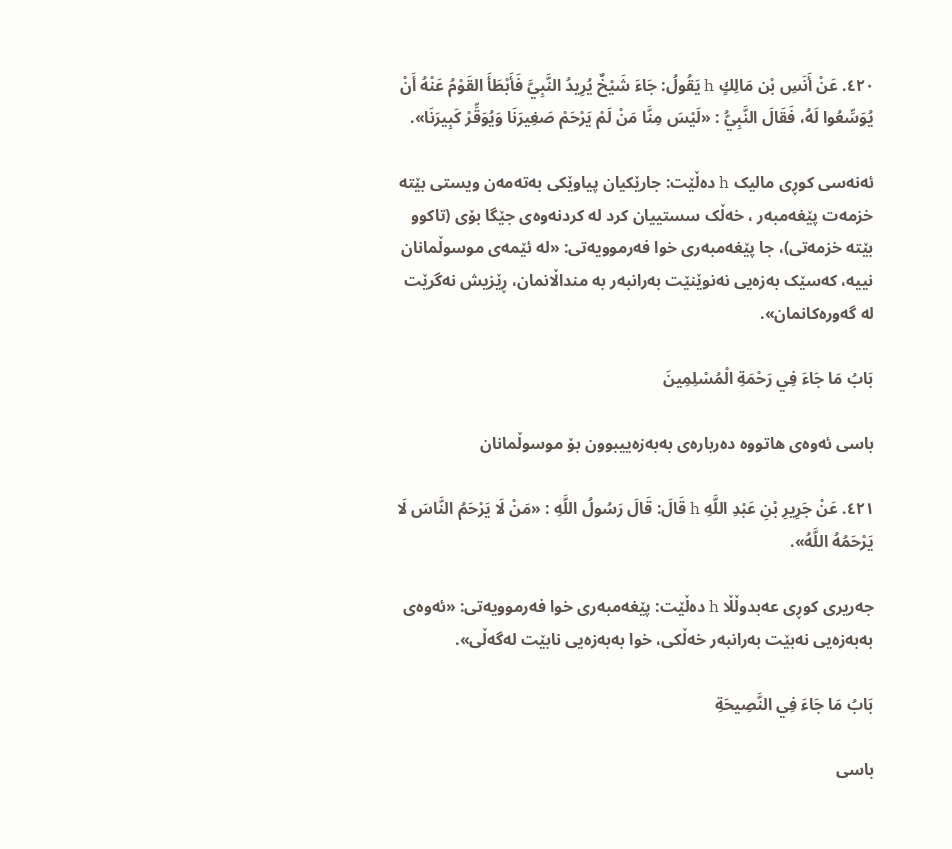٤٢٠. عَنْ أَنَسِ بْن مَالِكٍ h يَقُولُ: جَاءَ شَيْخٌ يُرِيدُ النَّبِيَّ فَأَبْطَأَ القَوْمُ عَنْهُ أَنْ يُوَسِّعُوا لَهُ، فَقَالَ النَّبِيُّ : «لَيْسَ مِنَّا مَنْ لَمْ يَرْحَمْ صَغِيرَنَا وَيُوَقِّرْ كَبِيرَنَا».

ئەنەسى کوڕى مالیک h دەڵێت: جارێکیان پیاوێکى بەتەمەن ویستی بێتە خزمەت پێغەمبەر ، خەڵک سستییان کرد لە کردنەوەى جێگا بۆى (تاكوو بێتە خزمەتی)، جا پێغەمبەری خوا فەرموویەتى: «لە ئێمەی موسوڵمانان نییە، کەسێک بەزەیی نەنوێنێت بەرانبەر بە منداڵانمان، ڕێزیش نەگرێت لە گەورەکانمان».

بَابُ مَا جَاءَ فِي رَحْمَةِ الْمُسْلِمِينَ

باسی ئەوەى هاتووە دەربارەی بەبەزەییبوون بۆ موسوڵمانان

٤٢١. عَنْ جَرِيرِ بْنِ عَبْدِ اللَّهِ h قَالَ: قَالَ رَسُولُ اللَّهِ : «مَنْ لَا يَرْحَمُ النَّاسَ لَا يَرْحَمُهُ اللَّهُ».

جەریرى کوڕى عەبدوڵڵا h دەڵێت: پێغەمبەری خوا فەرموویەتى: «ئەوەی بەبەزەیی نەبێت بەرانبەر خەڵکی، خوا بەبەزەیی نابێت لەگەڵی».

بَابُ مَا جَاءَ فِي النَّصِيحَةِ

باسی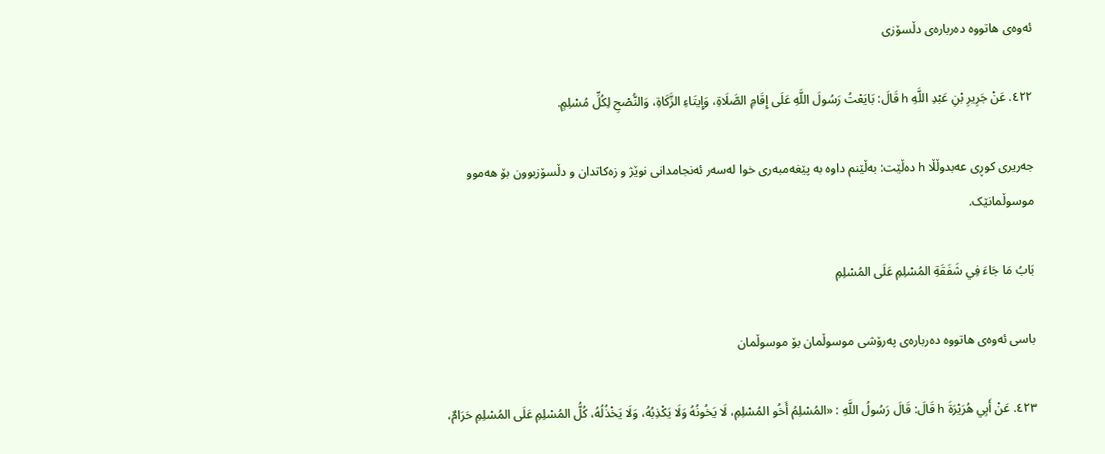ئەوەى هاتووە دەربارەی دڵسۆزی

٤٢٢. عَنْ جَرِيرِ بْنِ عَبْدِ اللَّهِ h قَالَ: بَايَعْتُ رَسُولَ اللَّهِ عَلَى إِقَامِ الصَّلَاةِ، وَإِيتَاءِ الزَّكَاةِ، وَالنُّصْحِ لِكُلِّ مُسْلِمٍ.

جەریرى کوڕى عەبدوڵڵا h دەڵێت: بەڵێنم داوە بە پێغەمبەری خوا لەسەر ئەنجامدانی نوێژ و زەکاتدان و دڵسۆزبوون بۆ هەموو موسوڵمانێک.

بَابُ مَا جَاءَ فِي شَفَقَةِ المُسْلِمِ عَلَى المُسْلِمِ

باسی ئەوەى هاتووە دەربارەی پەرۆشى موسوڵمان بۆ موسوڵمان

٤٢٣. عَنْ أَبِي هُرَيْرَةَ h قَالَ: قَالَ رَسُولُ اللَّهِ : «المُسْلِمُ أَخُو المُسْلِمِ، لَا يَخُونُهُ وَلَا يَكْذِبُهُ، وَلَا يَخْذُلُهُ، كُلُّ المُسْلِمِ عَلَى المُسْلِمِ حَرَامٌ،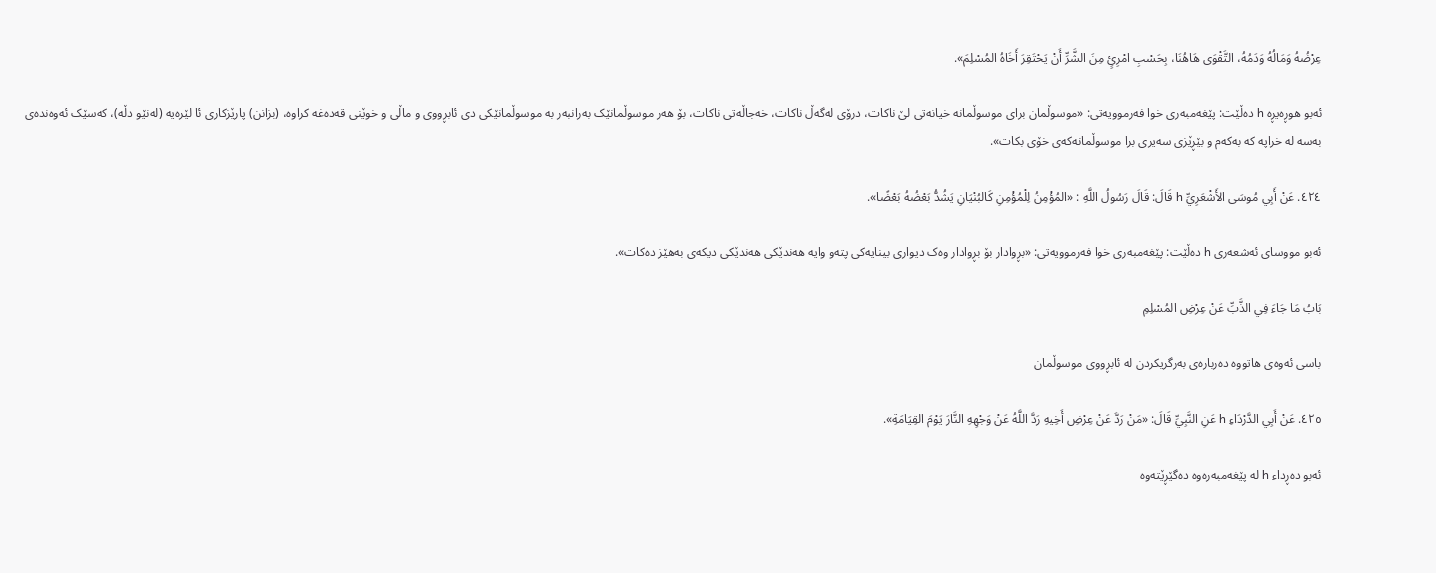عِرْضُهُ وَمَالُهُ وَدَمُهُ، التَّقْوَى هَاهُنَا، بِحَسْبِ امْرِئٍ مِنَ الشَّرِّ أَنْ يَحْتَقِرَ أَخَاهُ المُسْلِمَ».

ئەبو هوڕەیڕە h دەڵێت: پێغەمبەری خوا فەرموویەتى: «موسوڵمان برای موسوڵمانە خیانەتی لێ ناکات، درۆی لەگەڵ ناکات، خەجاڵەتی ناکات، بۆ هەر موسوڵمانێک بەرانبەر بە موسوڵمانێکی دی ئابڕووی و ماڵی و خوێنی قەدەغە کراوە، (بزانن) پارێزكاری ئا لێرەیە (لەنێو دڵە)، کەسێک ئەوەندەی بەسە لە خراپە کە بەکەم و بێڕێزی سەیری برا موسوڵمانەکەی خۆى بکات».

٤٢٤. عَنْ أَبِي مُوسَى الأَشْعَرِيِّ h قَالَ: قَالَ رَسُولُ اللَّهِ : «المُؤْمِنُ لِلْمُؤْمِنِ كَالبُنْيَانِ يَشُدُّ بَعْضُهُ بَعْضًا».

ئەبو مووساى ئەشعەرى h دەڵێت: پێغەمبەری خوا فەرموویەتى: «بڕوادار بۆ بڕوادار وەک دیوارى بینایەکى پتەو وایە هەندێكی هەندێكی دیكه‌ی بەهێز دەکات».

بَابُ مَا جَاءَ فِي الذَّبِّ عَنْ عِرْضِ المُسْلِمِ

باسی ئەوەى هاتووە دەربارەی بەرگریکردن لە ئابڕووى موسوڵمان

٤٢٥. عَنْ أَبِي الدَّرْدَاءِ h عَنِ النَّبِيِّ قَالَ: «مَنْ رَدَّ عَنْ عِرْضِ أَخِيهِ رَدَّ اللَّهُ عَنْ وَجْهِهِ النَّارَ يَوْمَ القِيَامَةِ».

ئەبو دەڕداء h له‌ پێغەمبەره‌وه‌ دەگێڕێتەوە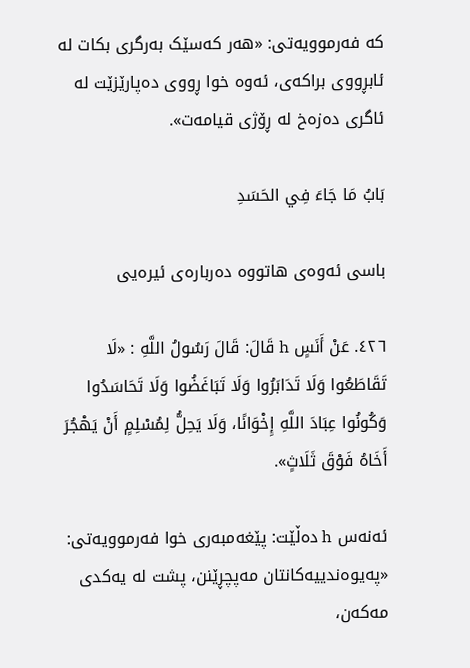كه‌ فەرموویەتى: «هەر کەسێک بەرگری بکات لە ئابڕووی براکەی، ئەوە خوا ڕووی دەپارێزێت لە ئاگری دەزەخ له‌ ڕۆژی قیامه‌ت».

بَابُ مَا جَاءَ فِي الحَسَدِ

باسی ئەوەى هاتووە دەربارەی ئیرەیی

٤٢٦. عَنْ أَنَسٍ h قَالَ: قَالَ رَسُولُ اللَّهِ : «لَا تَقَاطَعُوا وَلَا تَدَابَرُوا وَلَا تَبَاغَضُوا وَلَا تَحَاسَدُوا وَكُونُوا عِبَادَ اللَّهِ إِخْوَانًا، وَلَا يَحِلُّ لِمُسْلِمٍ أَنْ يَهْجُرَ أَخَاهُ فَوْقَ ثَلَاثٍ».

ئەنەس h دەڵێت: پێغەمبەری خوا فەرموویەتى: «پەیوەندییەکانتان مەپچڕێنن، پشت لە یەکدی مەکەن،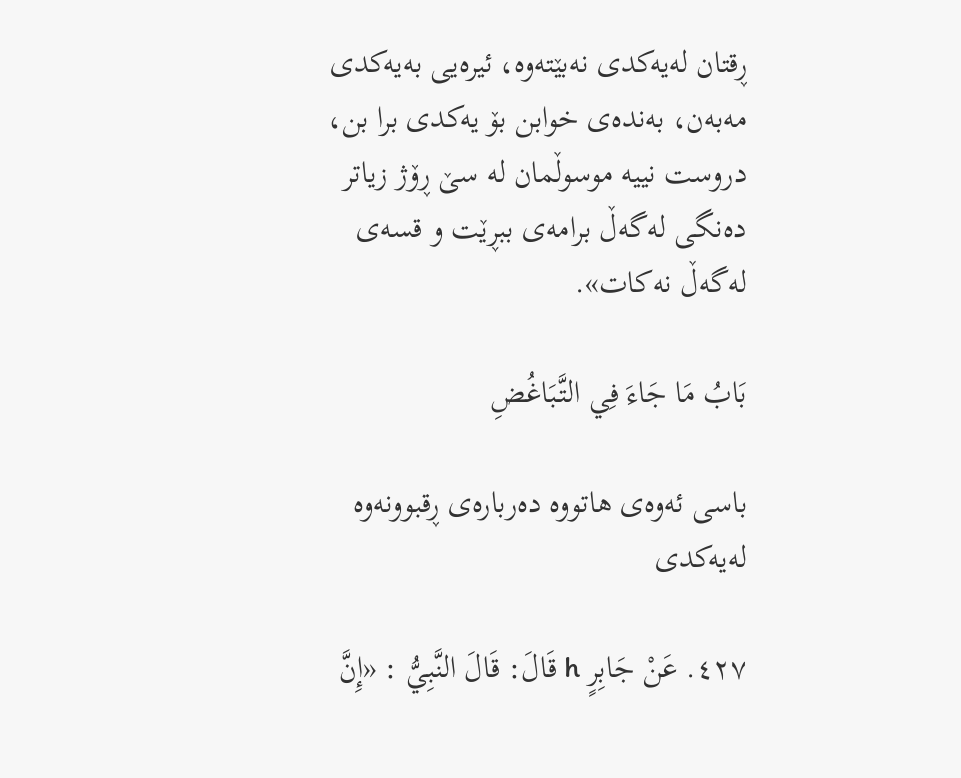ڕقتان لەیەکدی نەبێتەوە، ئیرەیی بەیەکدی مەبەن، بەندەی خوابن بۆ یەكدی برا بن، دروست نییە موسوڵمان له‌ سێ ڕۆژ زیاتر ده‌نگی له‌گه‌ڵ برامه‌ی ببڕێت و قسه‌ی له‌گه‌ڵ نه‌كات».

بَابُ مَا جَاءَ فِي التَّبَاغُضِ

باسی ئەوەى هاتووە دەربارەی ڕقبوونەوە لەیەکدى

٤٢٧. عَنْ جَابِرٍ h قَالَ: قَالَ النَّبِيُّ : «إِنَّ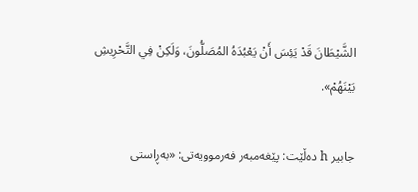الشَّيْطَانَ قَدْ يَئِسَ أَنْ يَعْبُدَهُ المُصَلُّونَ، وَلَكِنْ فِي التَّحْرِيشِ بَيْنَهُمْ».

جابیر h دەڵێت: پێغەمبەر فەرموویەتى: «بەڕاستی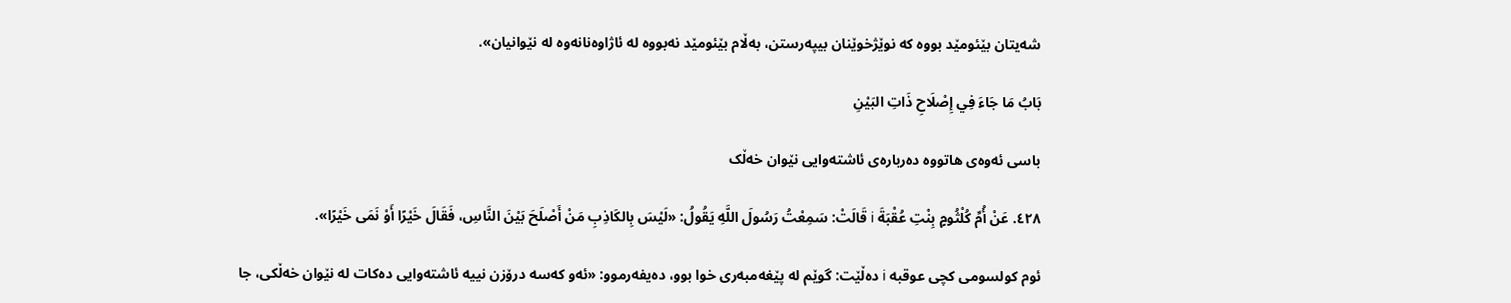شەیتان بێئومێد بووە کە نوێژخوێنان بیپەرستن، بەڵام بێئومێد نەبووە لە ئاژاوەنانەوە لە نێوانیان».

بَابُ مَا جَاءَ فِي إِصْلَاحِ ذَاتِ البَيْنِ

باسی ئەوەى هاتووە دەربارەی ئاشتەوایی نێوان خەڵک

٤٢٨. عَنْ أُمِّ كُلْثُومٍ بِنْتِ عُقْبَةَ i قَالَتْ: سَمِعْتُ رَسُولَ اللَّهِ يَقُولُ: «لَيْسَ بِالكَاذِبِ مَنْ أَصْلَحَ بَيْنَ النَّاسِ، فَقَالَ خَيْرًا أَوْ نَمَى خَيْرًا».

ئوم کولسومى کچى عوقبە i دەڵێت: گوێم لە پێغەمبەری خوا بوو، دەیفەرموو: «ئەو کەسە درۆزن نییە ئاشتەوایی دەکات لە نێوان خەڵکی، جا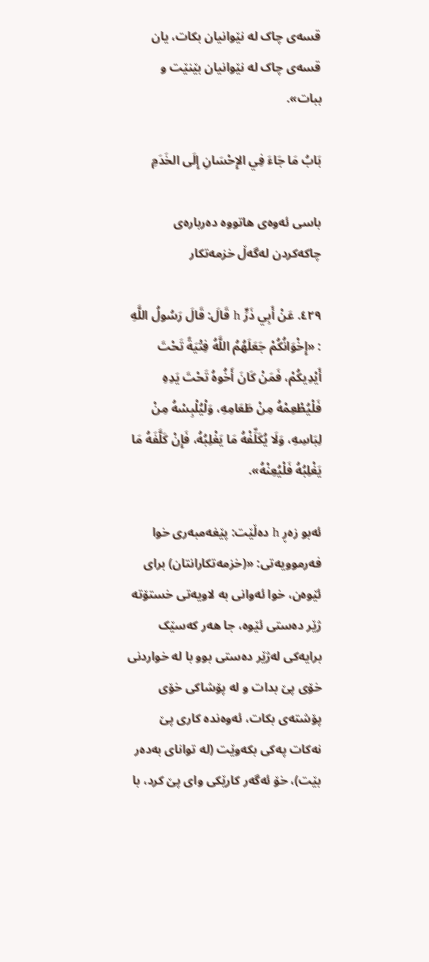قسەی چاک لە نێوانیان بکات، یان قسەی چاک لە نێوانیان بێنێت و ببات».

بَابُ مَا جَاءَ فِي الإِحْسَانِ إِلَى الخَدَمِ

باسی ئەوەى هاتووە دەربارەی چاکەکردن لەگەڵ خزمەتکار

٤٢٩. عَنْ أَبِي ذَرٍّ h قَالَ: قَالَ رَسُولُ اللَّهِ : «إِخْوَانُكُمْ جَعَلَهُمُ اللَّهُ فِتْيَةً تَحْتَ أَيْدِيكُمْ، فَمَنْ كَانَ أَخُوهُ تَحْتَ يَدِهِ فَلْيُطْعِمْهُ مِنْ طَعَامِهِ، وَلْيُلْبِسْهُ مِنْ لِبَاسِهِ، وَلَا يُكَلِّفْهُ مَا يَغْلِبُهُ، فَإِنْ كَلَّفَهُ مَا يَغْلِبُهُ فَلْيُعِنْهُ».

ئەبو زەڕ h دەڵێت: پێغەمبەری خوا فەرموویەتى: «(خزمەتکارانتان) برای ئێوەن، خوا ئەوانی بە لاویەتی خستۆتە ژێر دەستی ئێوە، جا هەر کەسێک برایەکی لەژێر دەستی بوو با لە خواردنی خۆی پێ بدات و لە پۆشاکی خۆی پۆشتەی بكات، ئەوەندە کاری پێ نەکات پەکی بکەوێت (لە توانای بەدەر بێت)، خۆ ئەگەر کارێکی وای پێ کرد، با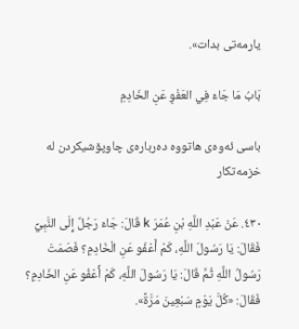یارمەتی بدات».

بَابُ مَا جَاءَ فِي العَفْوِ عَنِ الخَادِمِ

باسی ئەوەى هاتووە دەربارەی چاوپۆشیكردن لە خزمەتکار

٤٣٠. عَنْ عَبْدِ اللَّهِ بْنِ عُمَرَ k قَالَ: جَاءَ رَجُلٌ إِلَى النَّبِيِّ فَقَالَ: يَا رَسُولَ اللَّهِ، كَمْ أَعْفُو عَنِ الْخَادِمِ؟ فَصَمَتَ رَسُولُ اللَّهِ ثُمَّ قَالَ: يَا رَسُولَ اللَّهِ، كَمْ أَعْفُو عَنِ الخَادِمِ؟ فَقَالَ: «كُلَّ يَوْمٍ سَبْعِينَ مَرَّةً».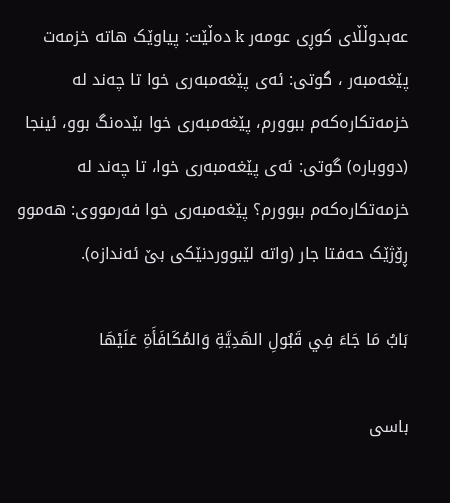عەبدوڵڵاى کوڕى عومەر k دەڵێت: پیاوێک هاتە خزمەت پێغەمبەر ، گوتی: ئەی پێغەمبەری خوا تا چەند لە خزمەتکارەکەم ببوورم، پێغەمبەری خوا بێدەنگ بوو، ئینجا (دووبارە) گوتی: ئه‌ی پێغه‌مبه‌ری خوا، تا چەند لە خزمەتکارەکەم ببوورم؟ پێغەمبەری خوا فەرمووی: هەموو ڕۆژێک حەفتا جار (واتە لێبووردنێکی بێ ئەندازە).

بَابُ مَا جَاءَ فِي قَبُولِ الهَدِيَّةِ وَالمُكَافَأَةِ عَلَيْهَا

باسی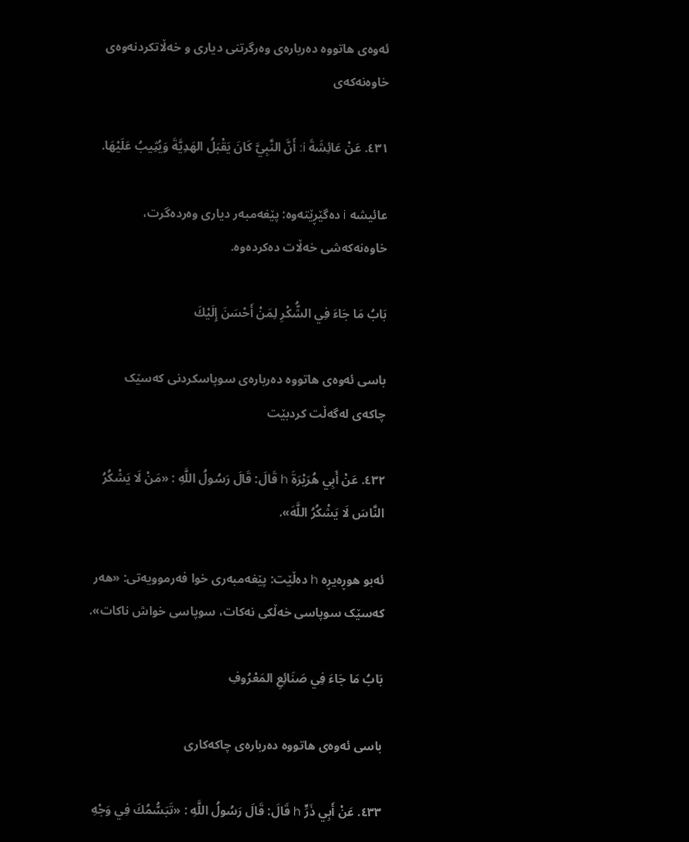ئەوەى هاتووە دەربارەی وەرگرتنى دیاری و خەڵاتکردنەوەى خاوەنەکەى

٤٣١. عَنْ عَائِشَةَ i: أَنَّ النَّبِيَّ كَانَ يَقْبَلُ الهَدِيَّةَ وَيُثِيبُ عَلَيْهَا.

عائیشە i دەگێڕێتەوە: پێغەمبەر دیاری وەردەگرت، خاوەنەکەشی خەڵات دەکردەوە.

بَابُ مَا جَاءَ فِي الشُّكْرِ لِمَنْ أَحْسَنَ إِلَيْكَ

باسی ئەوەى هاتووە دەربارەی سوپاسکردنی کەسێک چاکەى لەگەڵت کردبێت

٤٣٢. عَنْ أَبِي هُرَيْرَةَ h قَالَ: قَالَ رَسُولُ اللَّهِ : «مَنْ لَا يَشْكُرُ النَّاسَ لَا يَشْكُرُ اللَّهَ».

ئەبو هوڕەیڕە h دەڵێت: پێغەمبەری خوا فەرموویەتى: «هەر کەسێک سوپاسی خەڵکی نەکات، سوپاسی خواش ناکات».

بَابُ مَا جَاءَ فِي صَنَائِعِ المَعْرُوفِ

باسی ئەوەى هاتووە دەربارەی چاکەکارى

٤٣٣. عَنْ أَبِي ذَرٍّ h قَالَ: قَالَ رَسُولُ اللَّهِ : «تَبَسُّمُكَ فِي وَجْهِ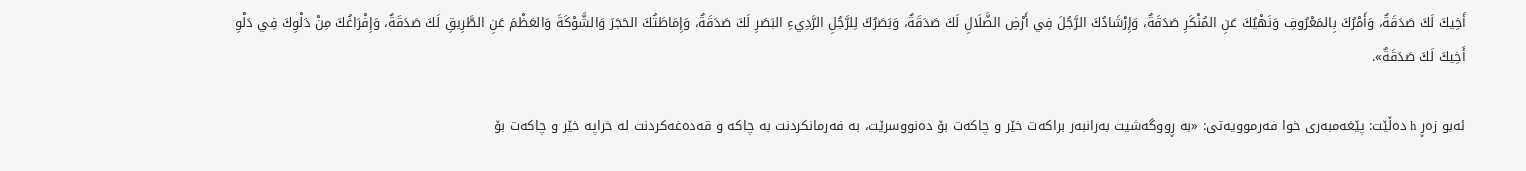أَخِيكَ لَكَ صَدَقَةٌ، وَأَمْرُكَ بِالمَعْرُوفِ وَنَهْيُكَ عَنِ المُنْكَرِ صَدَقَةٌ، وَإِرْشَادُكَ الرَّجُلَ فِي أَرْضِ الضَّلَالِ لَكَ صَدَقَةٌ، وَبَصَرُكَ لِلرَّجُلِ الرَّدِيءِ البَصَرِ لَكَ صَدَقَةٌ، وَإِمَاطَتُكَ الحَجَرَ وَالشَّوْكَةَ وَالعَظْمَ عَنِ الطَّرِيقِ لَكَ صَدَقَةٌ، وَإِفْرَاغُكَ مِنْ دَلْوِكَ فِي دَلْوِ أَخِيكَ لَكَ صَدَقَةٌ».

ئەبو زەڕ h دەڵێت: پێغەمبەری خوا فەرموویەتى: «به‌ ڕووگەشیت بەرانبەر براکەت خێر و چاکەت بۆ دەنووسرێت، بە فەرمانکردنت بە چاکە و قەدەغەکردنت لە خراپە خێر و چاکەت بۆ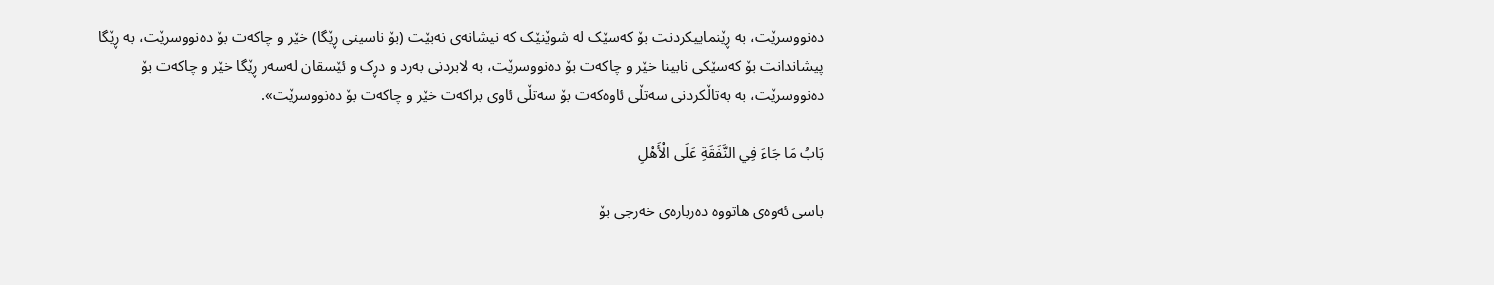دەنووسرێت، بە ڕێنماییکردنت بۆ کەسێک لە شوێنێک کە نیشانەی نەبێت (بۆ ناسینی ڕێگا) خێر و چاکەت بۆ دەنووسرێت، بە ڕێگا پیشاندانت بۆ کەسێکی نابینا خێر و چاکەت بۆ دەنووسرێت، بە لابردنی بەرد و دڕک و ئێسقان لەسەر ڕێگا خێر و چاکەت بۆ دەنووسرێت، بە بەتاڵکردنی سەتڵی ئاوەکەت بۆ سەتڵی ئاوی براکەت خێر و چاکەت بۆ دەنووسرێت».

بَابُ مَا جَاءَ فِي النَّفَقَةِ عَلَى الْأَهْلِ

باسی ئەوەى هاتووە دەربارەی خەرجی بۆ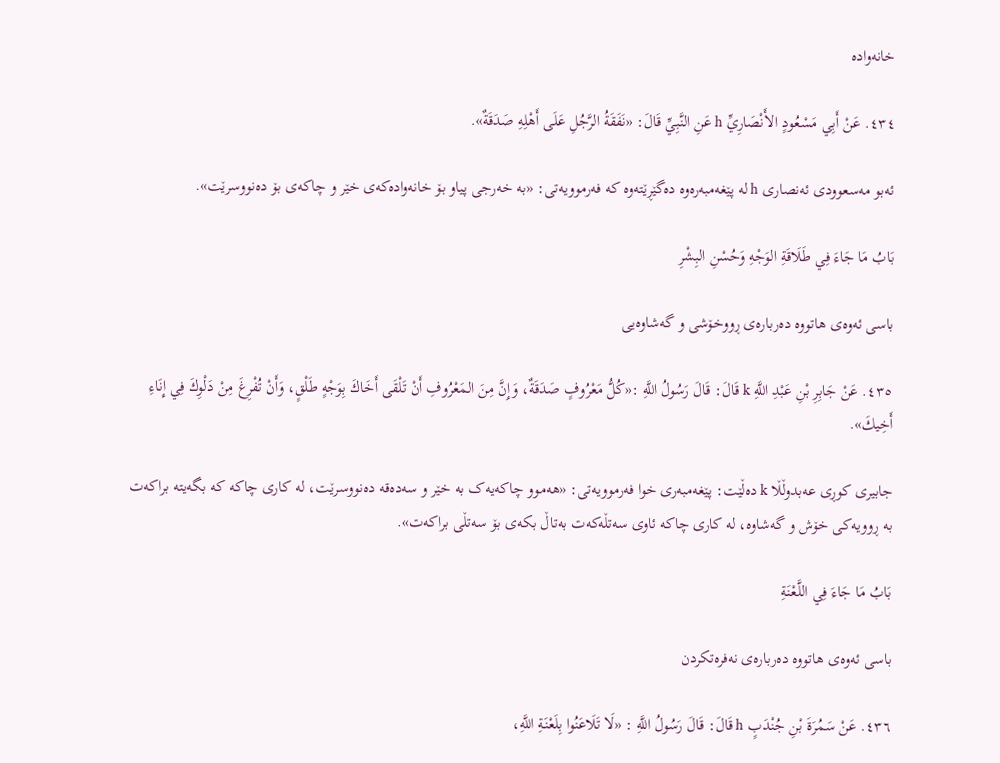خانەوادە

٤٣٤. عَنْ أَبِي مَسْعُودٍ الأَنْصَارِيِّ h عَنِ النَّبِيِّ قَالَ: «نَفَقَةُ الرَّجُلِ عَلَى أَهْلِهِ صَدَقَةٌ».

ئەبو مەسعوودى ئەنصارى h له‌ پێغەمبەره‌وه‌ دەگێڕێتەوە كه‌ فەرموویەتى: «بە خەرجی پیاو بۆ خانەوادەکەی خێر و چاکەی بۆ دەنووسرێت».

بَابُ مَا جَاءَ فِي طَلَاقَةِ الوَجْهِ وَحُسْنِ البِشْرِ

باسی ئەوەى هاتووە دەربارەی ڕووخۆشى و گەشاوه‌یی

٤٣٥. عَنْ جَابِرِ بْنِ عَبْدِ اللَّهِ k قَالَ: قَالَ رَسُولُ اللَّهِ :«كُلُّ مَعْرُوفٍ صَدَقَةٌ، وَإِنَّ مِنَ المَعْرُوفِ أَنْ تَلْقَى أَخَاكَ بِوَجْهٍ طَلْقٍ، وَأَنْ تُفْرِغَ مِنْ دَلْوِكَ فِي إِنَاءِ أَخِيكَ».

جابیری کوڕی عەبدوڵڵا k دەڵێت: پێغەمبەری خوا فەرموویەتى: «هەموو چاکەیەک بە خێر و سەدەقە دەنووسرێت، لە کاری چاکە کە بگەیتە براکەت بە ڕوویه‌کی خۆش و گەشاوە، لە کاری چاکە ئاوی سەتڵەکەت بەتاڵ بکەی بۆ سەتڵی براکەت».

بَابُ مَا جَاءَ فِي اللَّعْنَةِ

باسی ئەوەى هاتووە دەربارەی نەفرەتکردن

٤٣٦. عَنْ سَمُرَةَ بْنِ جُنْدَبٍ h قَالَ: قَالَ رَسُولُ اللَّهِ : «لَا تَلَاعَنُوا بِلَعْنَةِ اللَّهِ،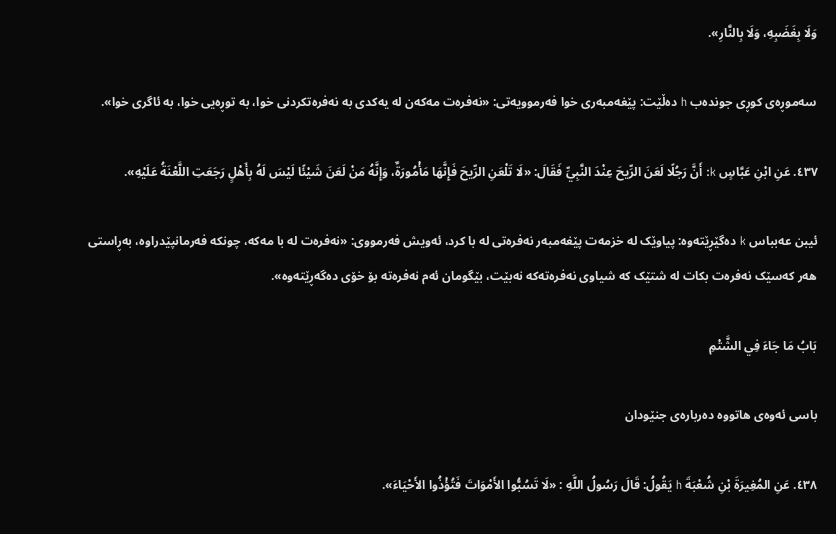وَلَا بِغَضَبِهِ، وَلَا بِالنَّارِ».

سەموڕەی کوڕى جوندەب h دەڵێت: پێغەمبەری خوا فەرموویەتى: «نەفرەت مەکەن لە یەکدی بە نەفرەتکردنی خوا، بە توڕەیی خوا، بە ئاگری خوا».

٤٣٧. عَنِ ابْنِ عَبَّاسٍ k: أَنَّ رَجُلًا لَعَنَ الرِّيحَ عِنْدَ النَّبِيِّ فَقَالَ: «لَا تَلْعَنِ الرِّيحَ فَإِنَّهَا مَأْمُورَةٌ، وَإِنَّهُ مَنْ لَعَنَ شَيْئًا لَيْسَ لَهُ بِأَهْلٍ رَجَعَتِ اللَّعْنَةُ عَلَيْهِ».

ئیبن عەبباس k دەگێڕێتەوە: پیاوێک له‌ خزمه‌ت پێغەمبەر نەفرەتی لە با کرد، ئەویش فەرمووی: «نەفرەت لە با مەکە، چونکە فەرمانپێدراوە، بەڕاستی هەر کەسێک نەفرەت بکات لە شتێک کە شیاوی نەفرەتەکە نەبێت، بێگومان ئەم نەفرەتە بۆ خۆی دەگەڕێتەوە».

بَابُ مَا جَاءَ فِي الشَّتْمِ

باسی ئەوەى هاتووە دەربارەی جنێودان

٤٣٨. عَنِ المُغِيرَةَ بْنِ شُعْبَةَ h يَقُولُ: قَالَ رَسُولُ اللَّهِ : «لَا تَسُبُّوا الأَمْوَاتَ فَتُؤْذُوا الأَحْيَاءَ».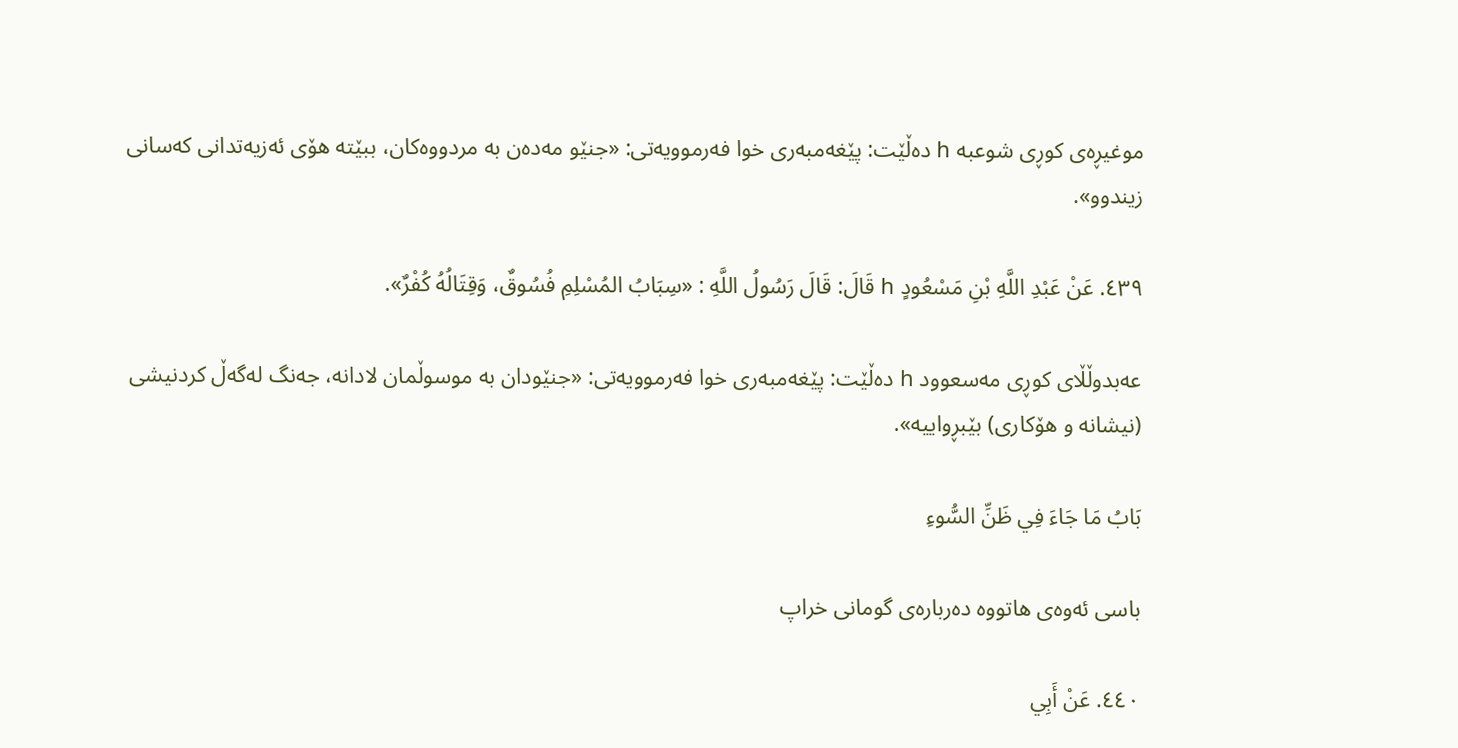موغیڕەى کوڕى شوعبە h دەڵێت: پێغەمبەری خوا فەرموویەتى: «جنێو مەدەن بە مردووەکان، ببێتە هۆی ئەزیەتدانی کەسانی زیندوو».

٤٣٩. عَنْ عَبْدِ اللَّهِ بْنِ مَسْعُودٍ h قَالَ: قَالَ رَسُولُ اللَّهِ : «سِبَابُ المُسْلِمِ فُسُوقٌ، وَقِتَالُهُ كُفْرٌ».

عەبدوڵڵای کوڕی مەسعوود h دەڵێت: پێغەمبەری خوا فەرموویەتى: «جنێودان بە موسوڵمان لادانە، جەنگ لەگەڵ کردنیشی (نیشانە و هۆکاری) بێبڕواییە».

بَابُ مَا جَاءَ فِي ظَنِّ السُّوءِ

باسی ئەوەى هاتووە دەربارەی گومانى خراپ

٤٤٠. عَنْ أَبِي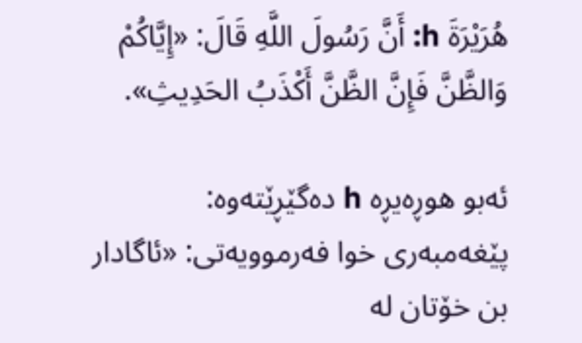هُرَيْرَةَ h: أَنَّ رَسُولَ اللَّهِ قَالَ: «إِيَّاكُمْ وَالظَّنَّ فَإِنَّ الظَّنَّ أَكْذَبُ الحَدِيثِ».

ئەبو هوڕەیڕە h دەگێڕێتەوە: پێغەمبەری خوا فەرموویەتى: «ئاگادار بن خۆتان له‌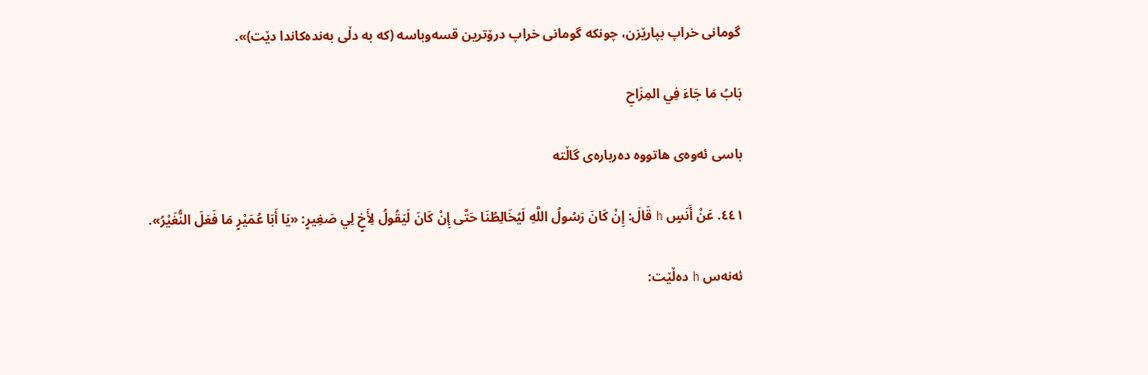گومانی خراپ بپارێزن، چونكه‌ گومانی خراپ درۆترین قسه‌وباسه (کە بە دڵی بەندەکاندا دێت)».

بَابُ مَا جَاءَ فِي المِزَاحِ

باسی ئەوەى هاتووە دەربارەی گاڵتە

٤٤١. عَنْ أَنَسٍ h قَالَ: إِنْ كَانَ رَسُولُ اللَّهِ لَيُخَالِطُنَا حَتَّى إِنْ كَانَ لَيَقُولُ لِأَخٍ لِي صَغِيرٍ: «يَا أَبَا عُمَيْرٍ مَا فَعَلَ النُّغَيْرُ».

ئەنەس h دەڵێت: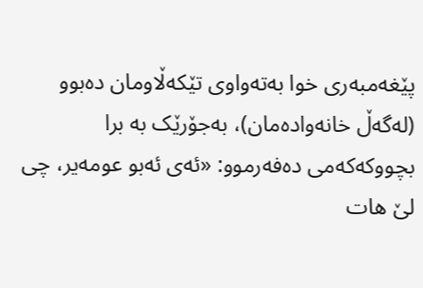پێغەمبەری خوا بەتەواوی تێکەڵاومان دەبوو (لەگەڵ خانەوادەمان)، بەجۆرێک بە برا بچووکەکەمی دەفەرموو: «ئەی ئەبو عومەیر، چی لێ هات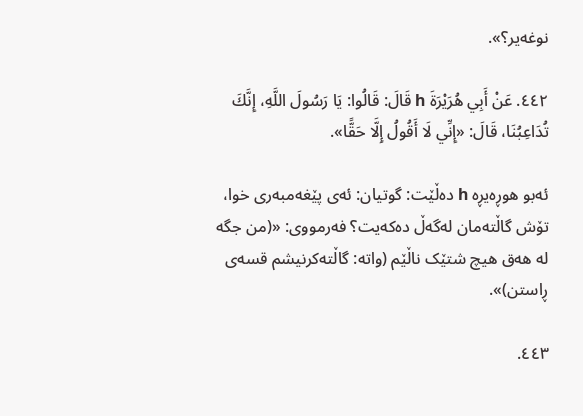نوغەیر؟».

٤٤٢. عَنْ أَبِي هُرَيْرَةَ h قَالَ: قَالُوا: يَا رَسُولَ اللَّهِ، إِنَّكَ تُدَاعِبُنَا، قَالَ: «إِنِّي لَا أَقُولُ إِلَّا حَقًّا».

ئەبو هوڕەیڕە h دەڵێت: گوتیان: ئەی پێغەمبەری خوا، تۆش گاڵتەمان لەگەڵ دەکەیت؟ فەرمووی: «(من جگە لە هەق هیچ شتێک ناڵێم (واتە: گاڵتەكرنیشم قسەی ڕاستن)».

٤٤٣.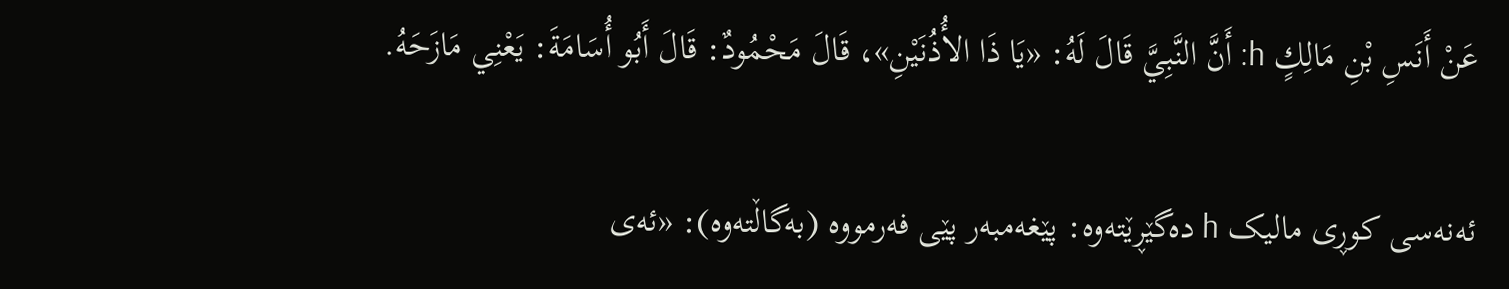عَنْ أَنَسِ بْنِ مَالِكٍ h: أَنَّ النَّبِيَّ قَالَ لَهُ: «يَا ذَا الأُذُنَيْنِ»، قَالَ مَحْمُودٌ: قَالَ أَبُو أُسَامَةَ: يَعْنِي مَازَحَهُ.

ئەنەسى کوڕى مالیک h دەگێڕێتەوە: پێغەمبەر پێی فەرمووە (بەگاڵتەوە): «ئەی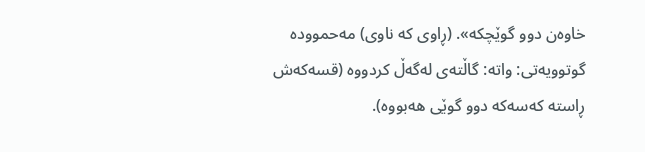خاوەن دوو گوێچکە». (ڕاوی كە ناوی) مەحموودە گوتوویەتی: واتە: گاڵتەی لەگەڵ كردووە (قسەكەش ڕاستە كەسەكە دوو گوێی هەبووە).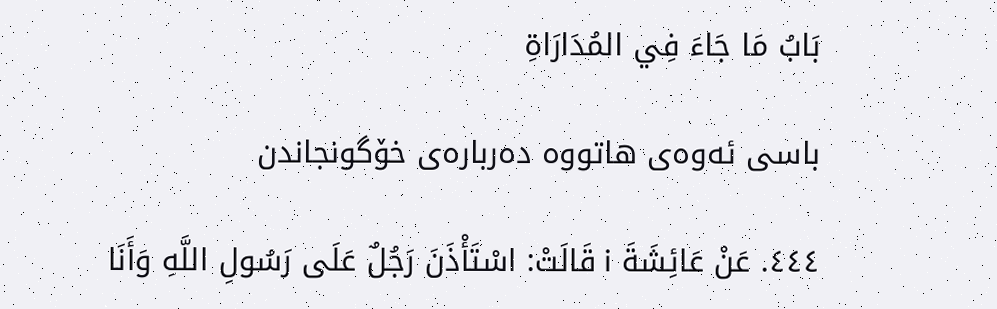بَابُ مَا جَاءَ فِي المُدَارَاةِ

باسی ئەوەى هاتووە دەربارەی خۆگونجاندن

٤٤٤. عَنْ عَائِشَةَ i قَالَتْ: اسْتَأْذَنَ رَجُلٌ عَلَى رَسُولِ اللَّهِ وَأَنَا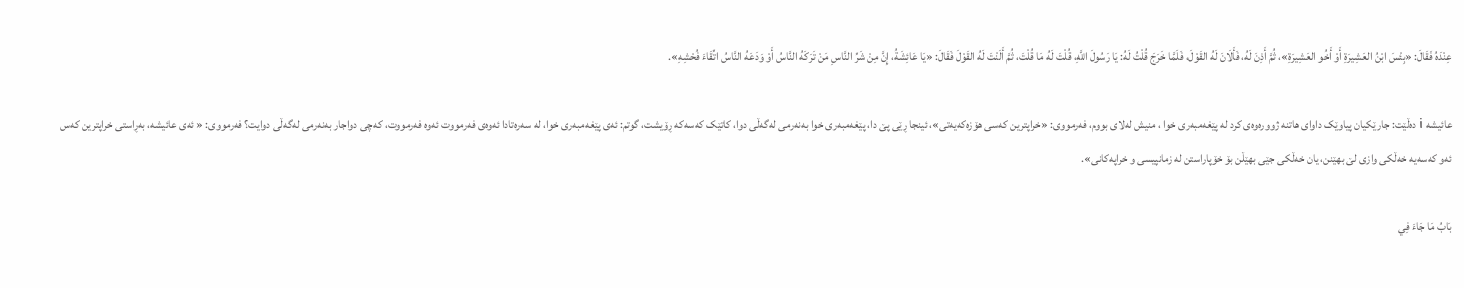عِنْدَهُ فَقَالَ: «بِئْسَ ابْنُ العَشِيرَةِ أَوْ أَخُو العَشِيرَةِ»، ثُمَّ أَذِنَ لَهُ، فَأَلَانَ لَهُ القَوْلَ، فَلَمَّا خَرَجَ قُلْتُ لَهُ: يَا رَسُولَ اللَّهِ، قُلْتَ لَهُ مَا قُلْتَ، ثُمَّ أَلَنْتَ لَهُ القَوْلَ فَقَالَ: «يَا عَائِشَةُ، إِنَّ مِنْ شَرِّ النَّاسِ مَنْ تَرَكَهُ النَّاسُ أَوْ وَدَعَهُ النَّاسُ اتِّقَاءَ فُحْشِهِ».

عائیشە i دەڵێت: جارێکیان پیاوێک داوای هاتنە ژوورەوەی کرد لە پێغەمبەری خوا ، منیش لەلای بووم، فەرمووی: «خراپترین كەسى هۆزەکەیەتى»، ئینجا ڕێی پێ دا، پێغەمبەری خوا بەنەرمی لەگەڵی دوا، کاتێک کەسەکە ڕۆیشت، گوتم: ئەی پێغەمبەری خوا، لە سەرەتادا ئەوەی فەرمووت ئەوە فەرمووت، كەچی دواجار بەنەرمی لەگەڵی دوایت؟ فەرمووی: « ئەی عائیشە، بەڕاستی خراپترین کەس ئەو کەسەیە خەڵکی وازی لێ بهێنن، یان خەڵکی جێی بهێڵن بۆ خۆپاراستن لە زمانپیسى و خراپەکانی».

بَابُ مَا جَاءَ فِي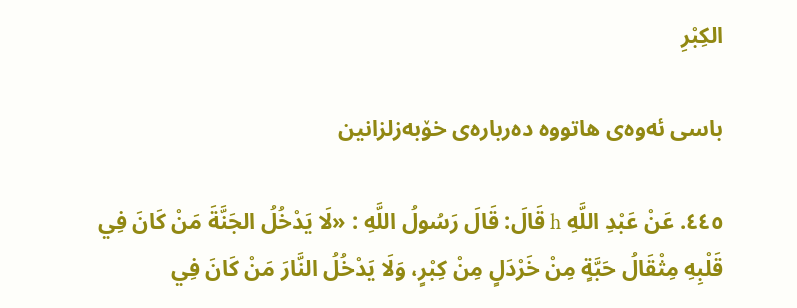الكِبْرِ

باسی ئەوەى هاتووە دەربارەی خۆبەزلزانین

٤٤٥. عَنْ عَبْدِ اللَّهِ h قَالَ: قَالَ رَسُولُ اللَّهِ : «لَا يَدْخُلُ الجَنَّةَ مَنْ كَانَ فِي قَلْبِهِ مِثْقَالُ حَبَّةٍ مِنْ خَرْدَلٍ مِنْ كِبْرٍ، وَلَا يَدْخُلُ النَّارَ مَنْ كَانَ فِي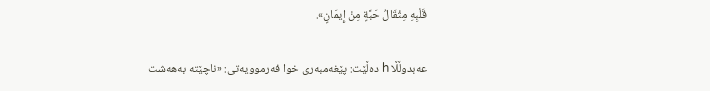قَلْبِهِ مِثْقَالُ حَبَّةٍ مِنْ إِيمَانٍ».

عەبدوڵڵا h دەڵێت: پێغەمبەری خوا فەرموویەتى: «ناچێتە بەهەشت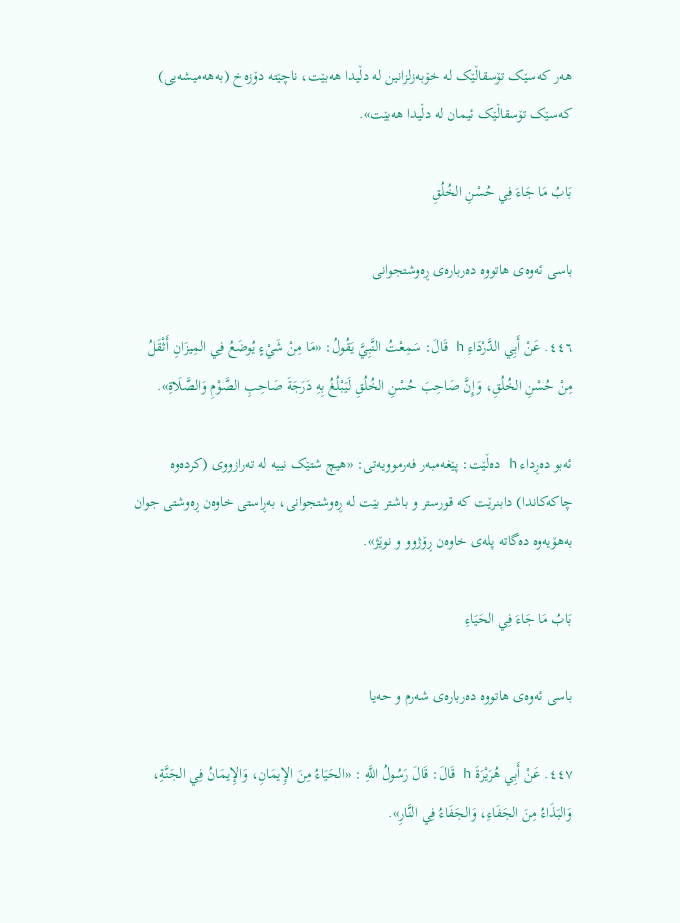هەر کەسێک تۆسقاڵێک لە خۆبەزلزانین لە دڵیدا هەبێت، ناچێتە دۆزەخ (بەهەمیشەیی) کەسێک تۆسقاڵێک ئیمان لە دڵیدا هەبێت».

بَابُ مَا جَاءَ فِي حُسْنِ الخُلُقِ

باسی ئەوەى هاتووە دەربارەی ڕەوشتجوانی

٤٤٦. عَنْ أَبِي الدَّرْدَاءِ h قَالَ: سَمِعْتُ النَّبِيَّ يَقُولُ: «مَا مِنْ شَيْءٍ يُوضَعُ فِي المِيزَانِ أَثْقَلُ مِنْ حُسْنِ الخُلُقِ، وَإِنَّ صَاحِبَ حُسْنِ الخُلُقِ لَيَبْلُغُ بِهِ دَرَجَةَ صَاحِبِ الصَّوْمِ وَالصَّلَاةِ».

ئەبو دەڕداء h دەڵێت: پێغەمبەر فەرموویەتى: «هیچ شتێک نییە لە تەرازووی (كردەوە چاكەكاندا) دابنرێت کە قورستر و باشتر بێت لە ڕەوشتجوانی، بەڕاستی خاوەن ڕەوشتی جوان بەهۆیەوە دەگاتە پلەی خاوەن ڕۆژوو و نوێژ».

بَابُ مَا جَاءَ فِي الحَيَاءِ

باسی ئەوەى هاتووە دەربارەی شەرم و حەیا

٤٤٧. عَنْ أَبِي هُرَيْرَةَ h قَالَ: قَالَ رَسُولُ اللَّهِ : «الحَيَاءُ مِنَ الإِيمَانِ، وَالإِيمَانُ فِي الجَنَّةِ، وَالبَذَاءُ مِنَ الجَفَاءِ، وَالجَفَاءُ فِي النَّارِ».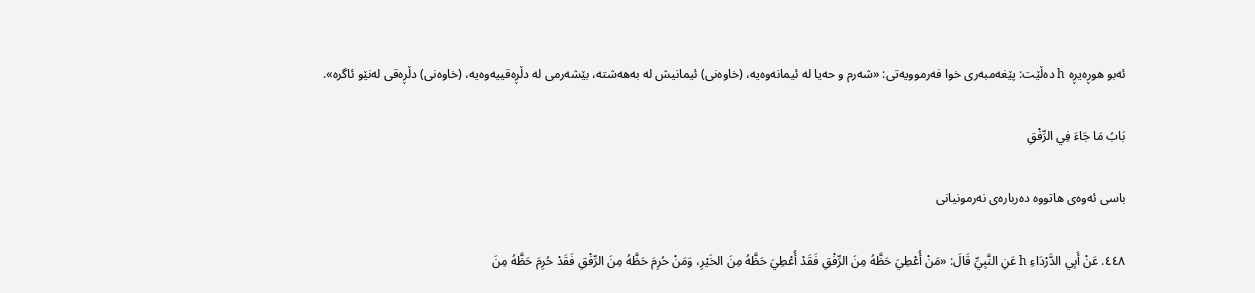ئەبو هوڕەیڕە h دەڵێت: پێغەمبەری خوا فەرموویەتى: «شەرم و حەیا لە ئیمانەوەیە، (خاوەنی) ئیمانیش لە بەهەشتە، بێشەرمى لە دڵڕەقییەوەیە، (خاوەنى) دڵڕەقى لەنێو ئاگرە».

بَابُ مَا جَاءَ فِي الرِّفْقِ

باسی ئەوەى هاتووە دەربارەی نەرمونیانی

٤٤٨. عَنْ أَبِي الدَّرْدَاءِ h عَنِ النَّبِيِّ قَالَ: «مَنْ أُعْطِيَ حَظَّهُ مِنَ الرِّفْقِ فَقَدْ أُعْطِيَ حَظَّهُ مِنَ الخَيْرِ، وَمَنْ حُرِمَ حَظَّهُ مِنَ الرِّفْقِ فَقَدْ حُرِمَ حَظَّهُ مِنَ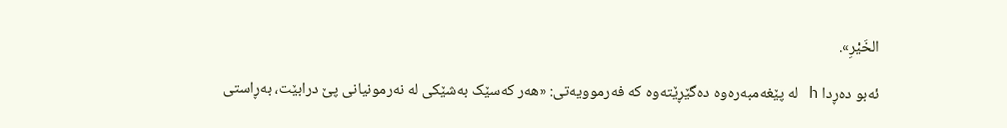الخَيْرِ».

ئەبو دەڕدا h له‌ پێغەمبەره‌وه‌ دەگێڕێتەوە كه‌ فەرموویەتى: «هەر کەسێک بەشێكی لە نەرمونیانی پێ درابێت، بەڕاستی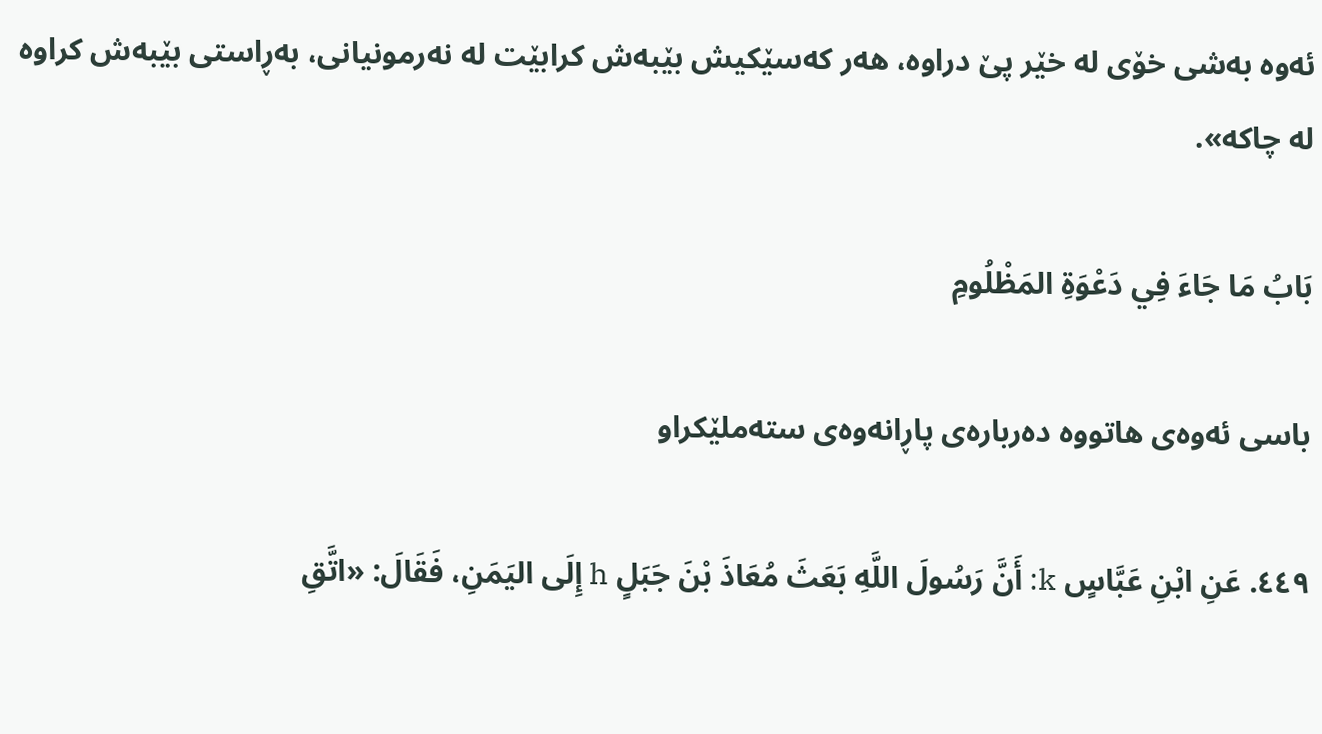ئەوە بەشی خۆی له‌ خێر پێ دراوە، هەر کەسێکیش بێبەش کرابێت لە نەرمونیانی، بەڕاستی بێبەش کراوە لە چاکە».

بَابُ مَا جَاءَ فِي دَعْوَةِ المَظْلُومِ

باسی ئەوەى هاتووە دەربارەی پاڕانەوەی ستەملێکراو

٤٤٩. عَنِ ابْنِ عَبَّاسٍ k: أَنَّ رَسُولَ اللَّهِ بَعَثَ مُعَاذَ بْنَ جَبَلٍ h إِلَى اليَمَنِ، فَقَالَ: «اتَّقِ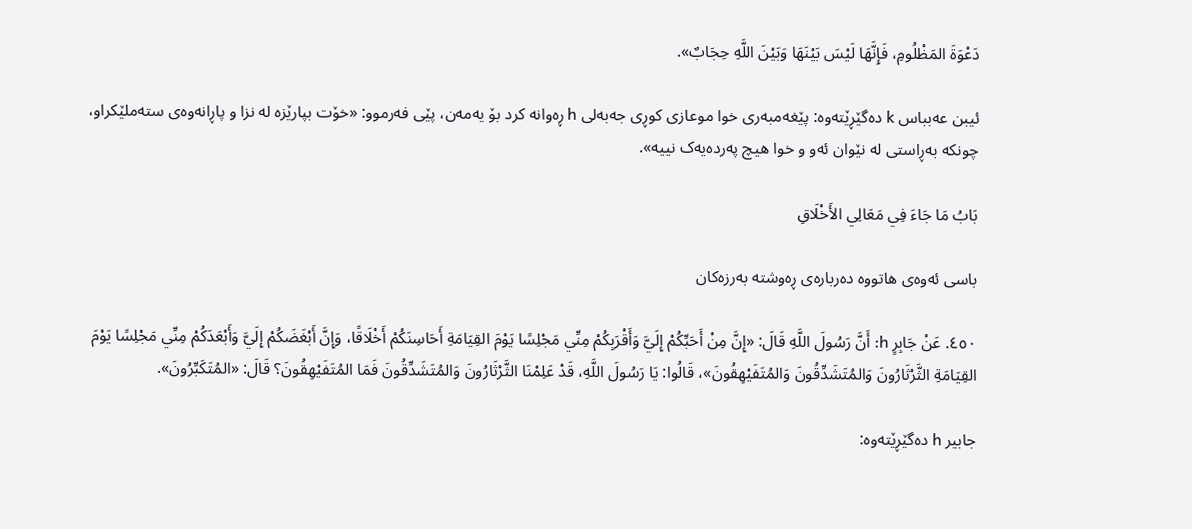دَعْوَةَ المَظْلُومِ، فَإِنَّهَا لَيْسَ بَيْنَهَا وَبَيْنَ اللَّهِ حِجَابٌ».

ئیبن عەبباس k دەگێڕێتەوە: پێغەمبەری خوا موعازی کوڕى جەبەلى h ڕەوانە کرد بۆ یەمەن، پێى فەرموو: «خۆت بپارێزە لە نزا و پاڕانەوەی ستەملێکراو، چونکە بەڕاستی لە نێوان ئەو و خوا هیچ پەردەیەک نییە».

بَابُ مَا جَاءَ فِي مَعَالِي الأَخْلَاقِ

باسی ئەوەى هاتووە دەربارەی ڕەوشتە بەرزەکان

٤٥٠. عَنْ جَابِرٍ h: أَنَّ رَسُولَ اللَّهِ قَالَ: «إِنَّ مِنْ أَحَبِّكُمْ إِلَيَّ وَأَقْرَبِكُمْ مِنِّي مَجْلِسًا يَوْمَ القِيَامَةِ أَحَاسِنَكُمْ أَخْلَاقًا، وَإِنَّ أَبْغَضَكُمْ إِلَيَّ وَأَبْعَدَكُمْ مِنِّي مَجْلِسًا يَوْمَ القِيَامَةِ الثَّرْثَارُونَ وَالمُتَشَدِّقُونَ وَالمُتَفَيْهِقُونَ»، قَالُوا: يَا رَسُولَ اللَّهِ، قَدْ عَلِمْنَا الثَّرْثَارُونَ وَالمُتَشَدِّقُونَ فَمَا المُتَفَيْهِقُونَ؟ قَالَ: «المُتَكَبِّرُونَ».

جابير h دەگێڕێتەوە: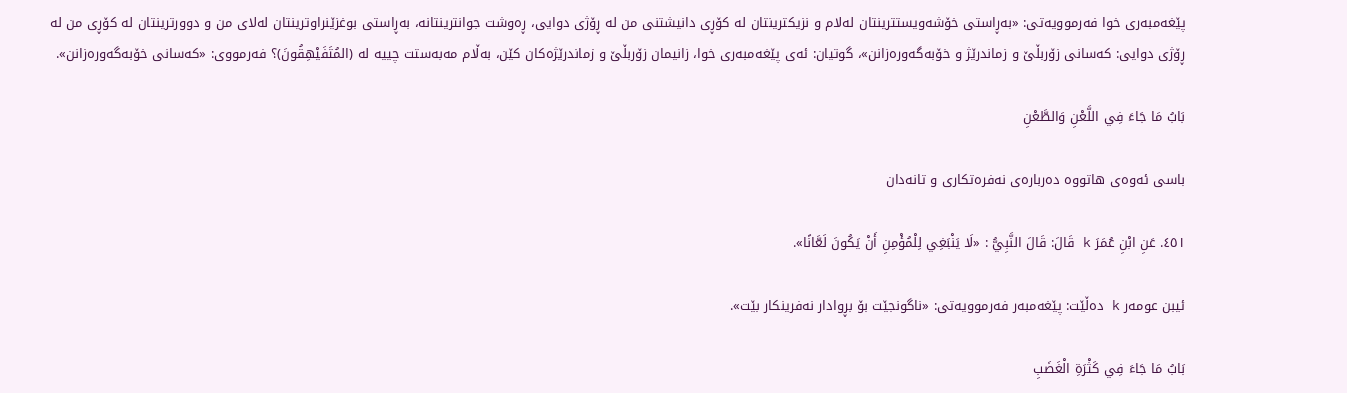پێغەمبەری خوا فەرموویەتى: «بەڕاستی خۆشەویستترینتان لەلام و نزیکترینتان لە کۆڕی دانیشتنى من لە ڕۆژی دوایی، ڕەوشت جوانترینتانە، بەڕاستی بوغزێنراوترینتان لەلای من و دوورترینتان لە کۆڕی من لە ڕۆژی دوایی: کەسانی زۆربڵێ و زماندرێژ و خۆبەگەورەزانن»، گوتیان: ئەی پێغەمبەری خوا، زانیمان زۆربڵێ و زماندرێژەکان کێن، بەڵام مەبەستت چییە لە (المُتَفَيْهِقُونَ)؟ فەرمووی: «کەسانی خۆبەگەورەزانن».

بَابُ مَا جَاءَ فِي اللَّعْنِ وَالطَّعْنِ

باسی ئەوەى هاتووە دەربارەی نەفرەتکارى و تانەدان

٤٥١. عَنِ ابْنِ عُمَرَ k قَالَ: قَالَ النَّبِيُّ : «لَا يَنْبَغِي لِلْمُؤْمِنِ أَنْ يَكُونَ لَعَّانًا».

ئیبن عومەر k دەڵێت: پێغەمبەر فەرموویەتى: «ناگونجێت بۆ بڕوادار نەفرینكار بێت».

بَابُ مَا جَاءَ فِي كَثْرَةِ الْغَضَبِ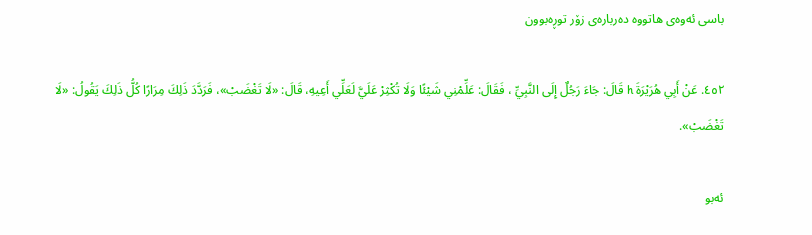باسی ئەوەى هاتووە دەربارەی زۆر توڕەبوون

٤٥٢. عَنْ أَبِي هُرَيْرَةَ h قَالَ: جَاءَ رَجُلٌ إِلَى النَّبِيِّ ، فَقَالَ: عَلِّمْنِي شَيْئًا وَلَا تُكْثِرْ عَلَيَّ لَعَلِّي أَعِيهِ، قَالَ: «لَا تَغْضَبْ»، فَرَدَّدَ ذَلِكَ مِرَارًا كُلُّ ذَلِكَ يَقُولُ: «لَا تَغْضَبْ».

ئەبو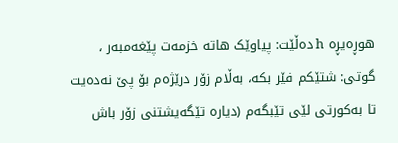هوڕەیڕە h دەڵێت: پیاوێک هاتە خزمه‌ت پێغەمبەر ، گوتی: شتێکم فێر بکە، بەڵام زۆر درێژەم بۆ پێ نەدەیت تا بەکورتی لێی تێبگەم (دیارە تێگەیشتنی زۆر باش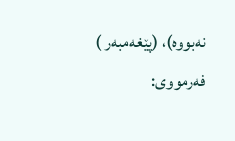نەبووە)، (پێغەمبەر ) فەرمووی: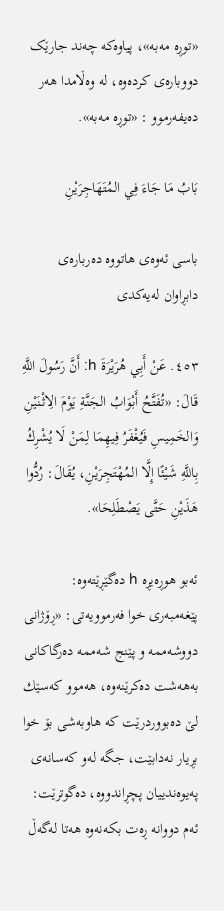«توڕە مەبە»، پیاوەکە چەند جارێک دووبارەی کردەوە، لە وەڵامدا هەر دەیفەرموو : «توڕە مەبە».

بَابُ مَا جَاءَ فِي المُتَهَاجِرَيْنِ

باسی ئەوەى هاتووە دەربارەی دابڕاوان لەیەکدى

٤٥٣. عَنْ أَبِي هُرَيْرَةَ h: أَنَّ رَسُولَ اللَّهِ قَالَ: «تُفَتَّحُ أَبْوَابُ الجَنَّةِ يَوْمَ الِاثْنَيْنِ وَالخَمِيسِ فَيُغْفَرُ فِيهِمَا لِمَنْ لَا يُشْرِكُ بِاللَّهِ شَيْئًا إِلَّا المُهْتَجِرَيْنِ، يُقَالَ: رُدُّوا هَذَيْنِ حَتَّى يَصْطَلِحَا».

ئەبو هوڕەیڕە h دەگێڕێتەوە: پێغەمبەری خوا فەرموویەتى: «ڕۆژانی دووشەممە و پێنج شەممە دەرگاکانی بەهەشت دەکرێنەوە، هەموو كەسێك لێ دەبووردرێت کە هاوبەشی بۆ خوا بڕیار نەدابێت، جگە لەو کەسانەی پەیوەندییان پچڕاندووە، دەگوترێت: ئەم دووانە ڕەت بکەنەوە هەتا لەگەڵ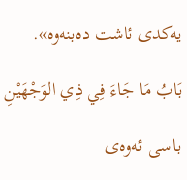یەکدی ئاشت دەبنەوە».

بَابُ مَا جَاءَ فِي ذِي الوَجْهَيْنِ

باسی ئەوەى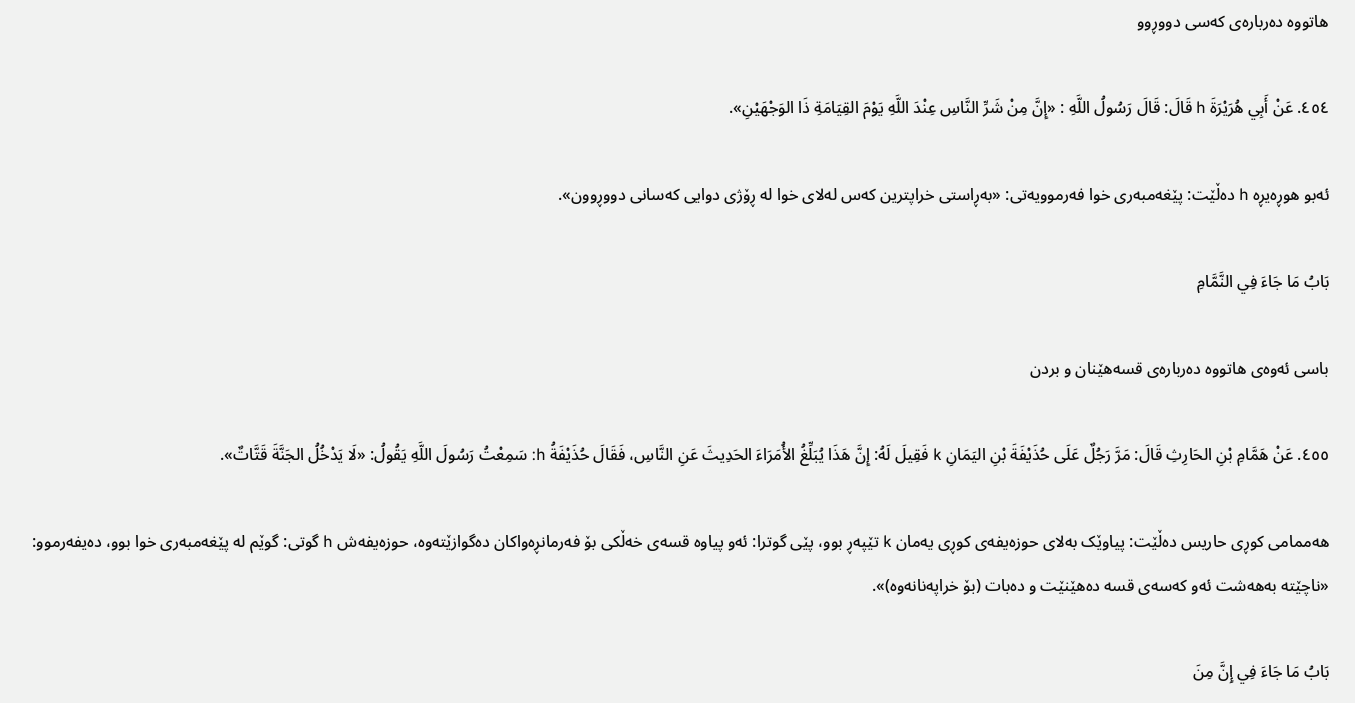هاتووە دەربارەی كەسی دووڕوو

٤٥٤. عَنْ أَبِي هُرَيْرَةَ h قَالَ: قَالَ رَسُولُ اللَّهِ : «إِنَّ مِنْ شَرِّ النَّاسِ عِنْدَ اللَّهِ يَوْمَ القِيَامَةِ ذَا الوَجْهَيْنِ».

ئەبو هوڕەیڕە h دەڵێت: پێغەمبەری خوا فەرموویەتى: «بەڕاستی خراپترین کەس لەلای خوا لە ڕۆژی دوایی کەسانی دووڕوون».

بَابُ مَا جَاءَ فِي النَّمَّامِ

باسی ئەوەى هاتووە دەربارەی قسەهێنان و بردن

٤٥٥. عَنْ هَمَّامِ بْنِ الحَارِثِ قَالَ: مَرَّ رَجُلٌ عَلَى حُذَيْفَةَ بْنِ اليَمَانِ k فَقِيلَ لَهُ: إِنَّ هَذَا يُبَلِّغُ الأُمَرَاءَ الحَدِيثَ عَنِ النَّاسِ، فَقَالَ حُذَيْفَةُ h: سَمِعْتُ رَسُولَ اللَّهِ يَقُولُ: «لَا يَدْخُلُ الجَنَّةَ قَتَّاتٌ».

هەممامى کوڕى حاریس دەڵێت: پیاوێک بەلای حوزەیفەی کوڕی یەمان k تێپەڕ بوو، پێی گوترا: ئەو پیاوە قسەی خەڵکی بۆ فەرمانڕەواکان دەگوازێتەوە، حوزەیفەش h گوتی: گوێم لە پێغەمبەری خوا بوو، دەیفەرموو: «ناچێتە بەهەشت ئەو کەسەی قسە دەهێنێت و دەبات (بۆ خراپەنانەوە)».

بَابُ مَا جَاءَ فِي إِنَّ مِنَ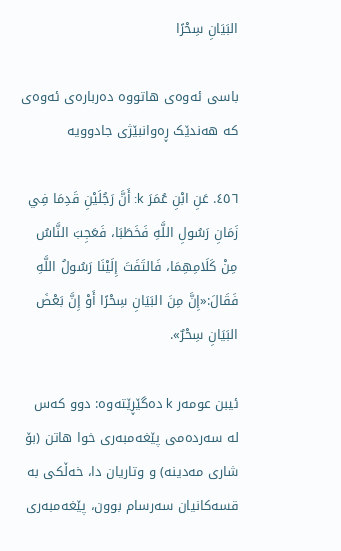البَيَانِ سِحْرًا

باسی ئەوەى هاتووە دەربارەی ئەوەی كە هەندێک ڕەوانبێژی جادوویە

٤٥٦. عَنِ ابْنِ عُمَرَ k: أَنَّ رَجُلَيْنِ قَدِمَا فِي زَمَانِ رَسُولِ اللَّهِ فَخَطَبَا، فَعَجِبَ النَّاسُ مِنْ كَلَامِهِمَا، فَالتَفَتَ إِلَيْنَا رَسُولُ اللَّهِ فَقَالَ:«إِنَّ مِنَ البَيَانِ سِحْرًا أَوْ إِنَّ بَعْضَ البَيَانِ سِحْرٌ».

ئیبن عومەر k دەگێڕێتەوە: دوو کەس لە سەردەمى پێغەمبەری خوا هاتن (بۆ شارى مەدینە) و وتاریان دا، خەڵکى بە قسەکانیان سەرسام بوون، پێغەمبەری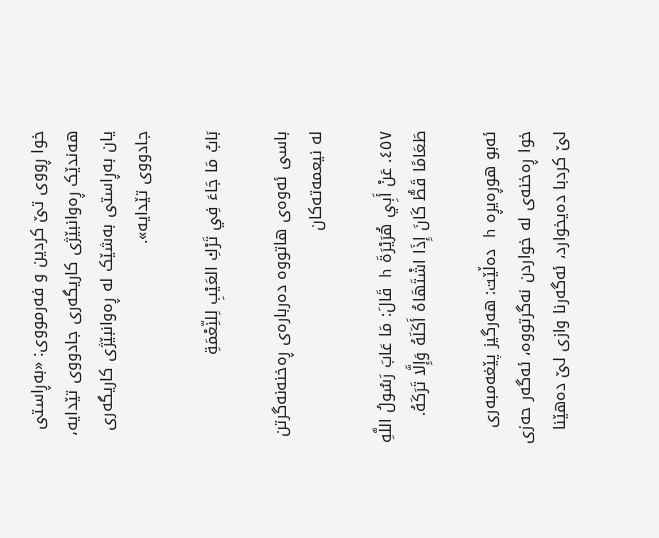خوا ڕووى تێ کردین و فەرمووى: «بەڕاستی هەندێک ڕەوانبێژی کاریگەری جادووی تێدایە، یان بەڕاستی بەشێک لە ڕەوانبێژی کاریگەری جادووی تێدایە».

بَابُ مَا جَاءَ فِي تَرْكِ العَيْبِ لِلنِّعْمَةِ

باسی ئەوەى هاتووە دەربارەی ڕەخنەنەگرتن لە نیعمەتەکان

٤٥٧. عَنْ أَبِي هُرَيْرَةَ h قَالَ: مَا عَابَ رَسُولُ اللَّهِ طَعَامًا قَطُّ كَانَ إِذَا اشْتَهَاهُ أَكَلَهُ وَإِلَّا تَرَكَهُ.

ئەبو هوڕەیڕە h دەڵێت: هەرگیز پێغەمبەری خوا ڕەخنەی لە خواردن نەگرتووە، ئەگەر حەزی لێ کردبا دەیخوارد، ئەگەرنا وازی لێ دەهێنا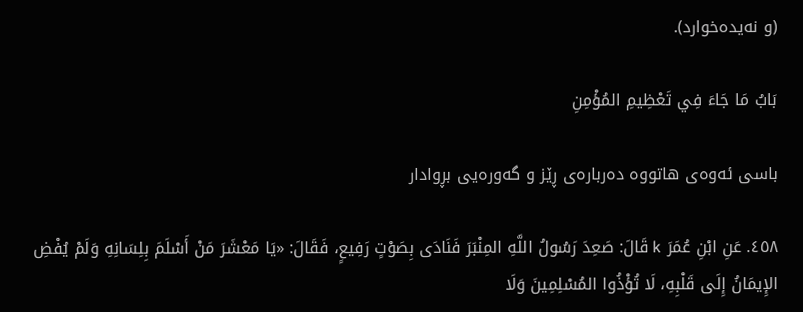(و نەیدەخوارد).

بَابُ مَا جَاءَ فِي تَعْظِيمِ المُؤْمِنِ

باسی ئەوەى هاتووە دەربارەی ڕێز و گەورەیی بڕوادار

٤٥٨. عَنِ ابْنِ عُمَرَ k قَالَ: صَعِدَ رَسُولُ اللَّهِ المِنْبَرَ فَنَادَى بِصَوْتٍ رَفِيعٍ، فَقَالَ: «يَا مَعْشَرَ مَنْ أَسْلَمَ بِلِسَانِهِ وَلَمْ يُفْضِ الإِيمَانُ إِلَى قَلْبِهِ، لَا تُؤْذُوا المُسْلِمِينَ وَلَا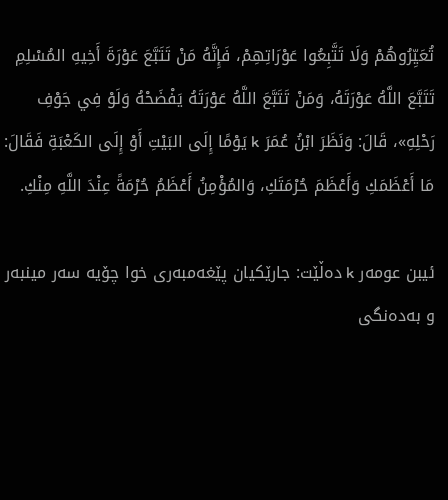تُعَيِّرُوهُمْ وَلَا تَتَّبِعُوا عَوْرَاتِهِمْ، فَإِنَّهُ مَنْ تَتَبَّعَ عَوْرَةَ أَخِيهِ المُسْلِمِ تَتَبَّعَ اللَّهُ عَوْرَتَهُ، وَمَنْ تَتَبَّعَ اللَّهُ عَوْرَتَهُ يَفْضَحْهُ وَلَوْ فِي جَوْفِ رَحْلِهِ»، قَالَ: وَنَظَرَ ابْنُ عُمَرَ k يَوْمًا إِلَى البَيْتِ أَوْ إِلَى الكَعْبَةِ فَقَالَ: مَا أَعْظَمَكِ وَأَعْظَمَ حُرْمَتَكِ، وَالمُؤْمِنُ أَعْظَمُ حُرْمَةً عِنْدَ اللَّهِ مِنْكِ.

ئیبن عومەر k دەڵێت: جارێکیان پێغەمبەری خوا چۆیە سەر مینبەر و بەدەنگی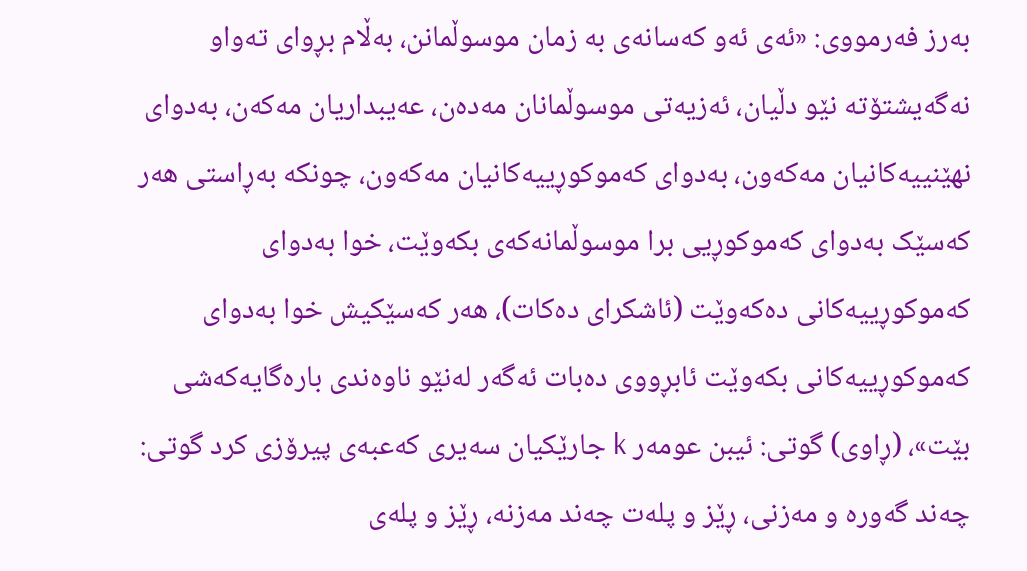بەرز فەرمووی: «ئەی ئەو کەسانەی بە زمان موسوڵمانن، بەڵام بڕوای تەواو نەگەیشتۆتە نێو دڵیان، ئەزیەتی موسوڵمانان مەدەن، عەیبداریان مەکەن، بەدوای نهێنییەکانیان مەکەون، بەدوای کەموکوڕییەکانیان مەکەون، چونکە بەڕاستی هەر کەسێک بەدوای کەموکوڕیی برا موسوڵمانەکەی بکەوێت، خوا بەدوای کەموکوڕییەکانی دەکەوێت (ئاشکرای دەکات)، هەر کەسێکیش خوا بەدوای کەموکوڕییەکانی بکەوێت ئابڕووی دەبات ئەگەر لەنێو ناوەندی بارەگایەکەشى بێت»، (ڕاوی) گوتی: ئیبن عومەر k جارێکیان سەیری کەعبەی پیرۆزی کرد گوتی: چەند گەورە و مەزنی، ڕێز و پلەت چەند مەزنە، ڕێز و پلەی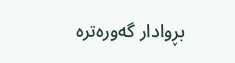بڕوادار گەورەترە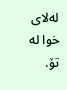لەلای خوا لە تۆ.